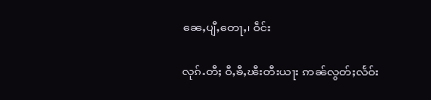ၼေႇပျီႇတေႃႇ၊ ဝဵင်း

လုၵ်ႉတီႈ ဝီႇၶီႇၽီးတီးယႃး ဢၼ်လွတ်ႈလႅဝ်း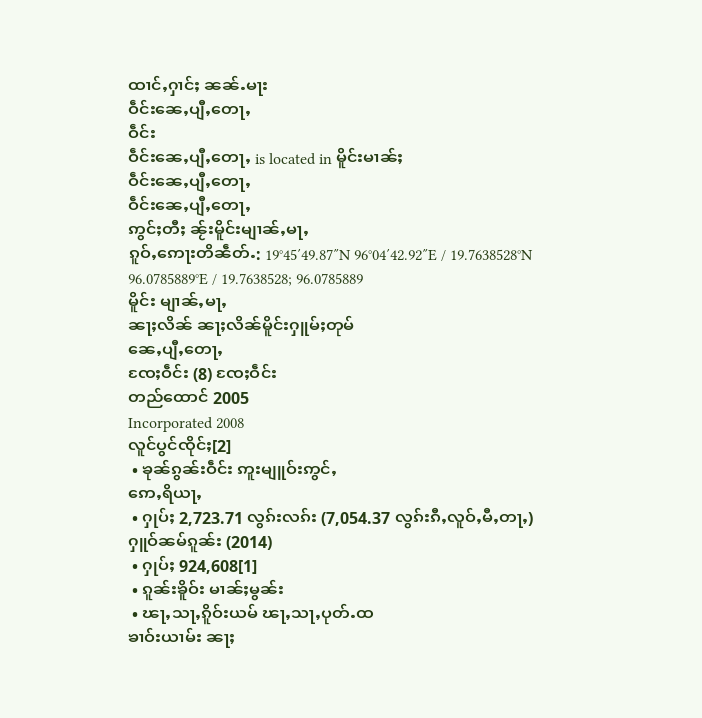ထၢင်ႇႁၢင်ႈ ၼၼ်ႉမႃး
ဝဵင်းၼေႇပျီႇတေႃႇ
ဝဵင်း
ဝဵင်းၼေႇပျီႇတေႃႇ is located in မိူင်းမၢၼ်ႈ
ဝဵင်းၼေႇပျီႇတေႃႇ
ဝဵင်းၼေႇပျီႇတေႃႇ
ဢွင်ႈတီႈ ၼႂ်းမိူင်းမျၢၼ်ႇမႃႇ
ၵူဝ်ႇဢေႃးတိၼဵတ်ႉ: 19°45′49.87″N 96°04′42.92″E / 19.7638528°N 96.0785889°E / 19.7638528; 96.0785889
မိူင်း မျၢၼ်ႇမႃႇ
ၼႃႈလိၼ် ၼႃႈလိၼ်မိူင်းႁူမ်ႈတုမ်
ၼေႇပျီႇတေႃႇ
ၸႄႈဝဵင်း (8) ၸႄႈဝဵင်း
တည်ထောင် 2005
Incorporated 2008
လူင်ပွင်ၸိုင်ႈ[2]
 • ၶုၼ်ၵွၼ်းဝဵင်း ဢူးမျူဝ်းဢွင်ႇ
ဢေႇရိယႃႇ
 • ႁုပ်ႈ 2,723.71 လွၵ်းလၵ်း (7,054.37 လွၵ်းၵီႇလူဝ်ႇမီႇတႃႇ)
ႁူဝ်ၼမ်ၵူၼ်း (2014)
 • ႁုပ်ႈ 924,608[1]
 • ၵူၼ်းၶိူဝ်း မၢၼ်ႈမွၼ်း
 • ၽႃႇသႃႇၵိူဝ်းယမ် ၽႃႇသႃႇပုတ်ႉထ
ၶၢဝ်းယၢမ်း ၼႃႈ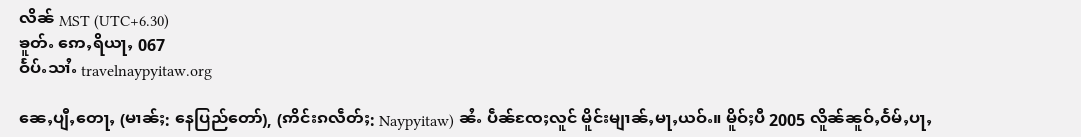လိၼ် MST (UTC+6.30)
ၶူတ်ႉ ဢေႇရိယႃႇ 067
ဝႅပ်ႉသၢႆႉ travelnaypyitaw.org

ၼေႇပျီႇတေႃႇ (မၢၼ်ႈ: နေပြည်တော်), (ဢိင်းၵလဵတ်ႈ: Naypyitaw) ၼႆႉ ပဵၼ်ၸႄႈလူင် မိူင်းမျၢၼ်ႇမႃႇယဝ်ႉ။ မိူဝ်ႈပီ 2005 လိူၼ်ၼူဝ်ႇဝႅမ်ႇပႃႇ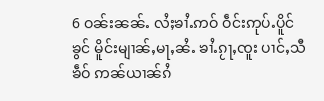6 ဝၼ်းၼၼ်ႉ လႆႈၶၢႆႉဢဝ် ဝဵင်းဢုပ်ႉပိူင်ၶွင် မိူင်းမျၢၼ်ႇမႃႇၼႆႉ ၶၢႆႉၵႂႃႇၸူး ပၢင်ႇသီၶဵဝ် ဢၼ်ယၢၼ်ၵႆ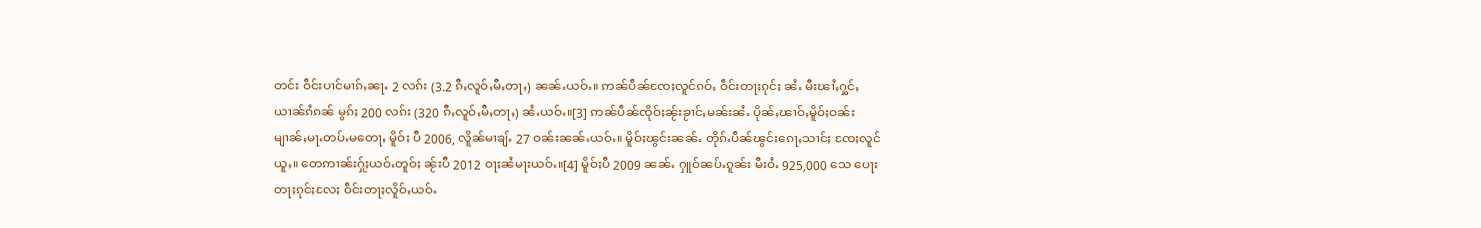တင်း ဝဵင်းပၢင်မၢၵ်ႇၼႃႉ 2 လၵ်း (3.2 ၵီႇလူဝ်ႇမီႇတႃႇ) ၼၼ်ႉယဝ်ႉ။ ဢၼ်ပဵၼ်ၸႄႈလူင်ၵဝ်ႇ ဝဵင်းတႃႈၵုင်ႈ ၼႆႉ မီးၽၢႆႇႁွင်ႇ ယၢၼ်ၵႆၵၼ် မွၵ်ႈ 200 လၵ်း (320 ၵီႇလူဝ်ႇမီႇတႃႇ) ၼႆႉယဝ်ႉ။[3] ဢၼ်ပဵၼ်ၸိုဝ်ႈၼႂ်းၶႂၢင်ႇမၼ်းၼႆႉ ပိုၼ်ႇၽၢဝ်ႇမိူဝ်ႈဝၼ်းမျၢၼ်ႇမႃႉတပ်ႉမတေႃႇ မိူဝ်ႈ ပီ 2006, လိူၼ်မၢၶျ်ႉ 27 ဝၼ်းၼၼ်ႉယဝ်ႉ။ မိူဝ်ႈၽွင်းၼၼ်ႉ တိုၵ်ႉပဵၼ်ၽွင်းၵေႃႇသၢင်ႈ ၸႄႈလူင်ယူႇ။ တေဢၢၼ်းႁႂ်ႈယဝ်ႉတူဝ်ႈ ၼႂ်းပီ 2012 ဝႃႈၼႆမႃးယဝ်ႉ။[4] မိူဝ်ႈပီ 2009 ၼၼ်ႉ ႁူဝ်ၼပ်ႉၵူၼ်း မီးဝႆႉ 925,000 သေ ပေႃး တႃႈၵုင်ႈလႄႈ ဝဵင်းတႃႈလိူဝ်ႇယဝ်ႉ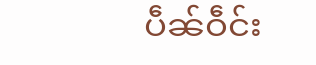ပဵၼ်ဝဵင်း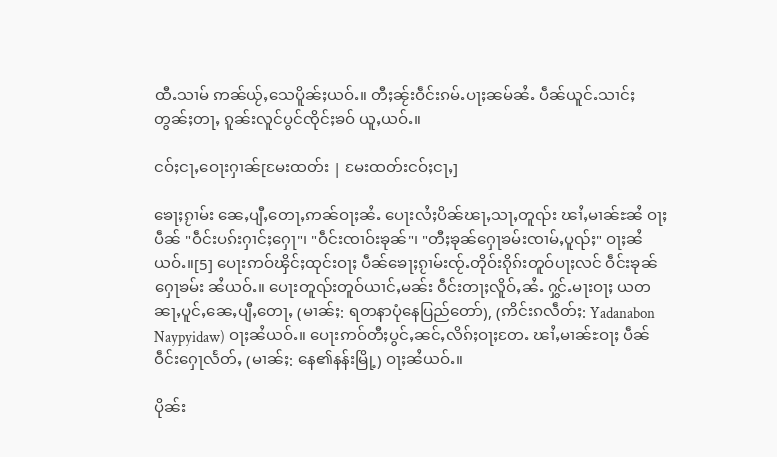ထီႉသၢမ် ဢၼ်ယႂ်ႇသေပိူၼ်ႈယဝ်ႉ။ တီႈၼႂ်းဝဵင်းၵမ်ႉပႃႈၼမ်ၼႆႉ ပဵၼ်ယူင်ႉသၢင်ႈတွၼ်ႈတႃႇ ၵူၼ်းလူင်ပွင်ၸိုင်ႈၶဝ် ယူႇယဝ်ႉ။

ငဝ်ႈငႃႇဝေႃးႁၢၼ်[မႄးထတ်း | မႄးထတ်းငဝ်ႈငႃႇ]

ၶေႃႈၵႂၢမ်း ၼေႇပျီႇတေႃႇဢၼ်ဝႃႈၼႆႉ ပေႃးလႆႈပိၼ်ၽႃႇသႃႇတူၺ်း ၽၢႆႇမၢၼ်ႊၼႆ ဝႃႈပဵၼ် "ဝဵင်းပၵ်းႁၢင်ႈႁေႃ"၊ "ဝဵင်းၸၢဝ်းၶုၼ်"၊ "တီႈၶုၼ်ႁေႃၶမ်းၸၢမ်ႇပူၺ်ႈ" ဝႃႈၼႆယဝ်ႉ။[5] ပေႃးဢဝ်ၾိင်ႈထုင်းဝႃႈ ပဵၼ်ၶေႃႈၵႂၢမ်းၸႂ်ႉတိုဝ်းၵိုၵ်းတူဝ်ပႃႈလင် ဝဵင်းၶုၼ်ႁေႃၶမ်း ၼႆယဝ်ႉ။ ပေႃးတူၺ်းတူဝ်ယၢင်ႇမၼ်း ဝဵင်းတႃႈလိူဝ်ႇၼႆႉ ႁွင်ႉမႃးဝႃႈ ယတၼႃႇပူင်ႇၼေႇပျီႇတေႃႇ (မၢၼ်ႈ: ရတနာပုံနေပြည်တော်), (ဢိင်းၵလဵတ်ႈ: Yadanabon Naypyidaw) ဝႃႈၼႆယဝ်ႉ။ ပေႃးဢဝ်တီႈပွင်ႇၼင်ႇလိၵ်ႈဝႃႈတႄႉ ၽၢႆႇမၢၼ်ႊဝႃႈ ပဵၼ်ဝဵင်းႁေႃလႅတ်ႇ (မၢၼ်ႈ: နေ၏နန်းမြို့) ဝႃႈၼႆယဝ်ႉ။

ပိုၼ်း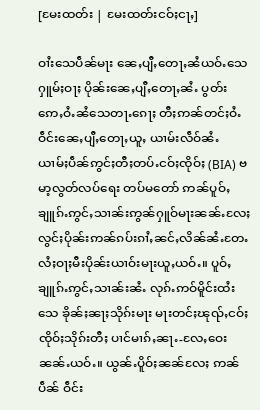[မႄးထတ်း | မႄးထတ်းငဝ်ႈငႃႇ]

ဝၢႆးသေပဵၼ်မႃး ၼေႇပျီႇတေႃႇၼႆယဝ်ႉသေ ႁူမ်ႈဝႃႈ ပိုၼ်းၼေႇပျီႇတေႃႇၼႆႉ ပွတ်းဢေႇဝႆႉၼႆသေတႃႉၵေႃႈ တီႈဢၼ်တင်ႈဝႆႉဝဵင်းၼေႇပျီႇတေႃႇယူႇ ယၢမ်းလဵဝ်ၼႆႉ ယၢမ်ႈပဵၼ်ဢွင်ႈတီႈတပ်ႉငဝ်ႈၸိုဝ်ႈ (BIA) ဗမာ့လွတ်လပ်ရေး တပ်မတော် ဢၼ်ပူဝ်ႇၶျူၵ်ႉဢွင်ႇသၢၼ်းဢွၼ်ႁူဝ်မႃးၼၼ်ႉလႄႈ လွင်ႈပိုၼ်းဢၼ်ၵပ်းၵၢႆႇၼင်ႇလိၼ်ၼႆႉတႄႉ လႆႈဝႃႈမီးပိုၼ်းယၢဝ်းမႃးယူႇယဝ်ႉ။ ပူဝ်ႇၶျူၵ်ႉဢွင်ႇသၢၼ်းၼႆႉ လုၵ်ႉဢဝ်မိူင်းထႆးသေ ၶိုၼ်ႈၼႃႈသိုၵ်းမႃး မႃးတင်ႈၽုၺ်ႇငဝ်ႈၸိုဝ်ႈသိုၵ်းတီႈ ပၢင်မၢၵ်ႇၼႃႉ-လႄႇဝေးၼၼ်ႉယဝ်ႉ။ ယွၼ်ႉပိူဝ်ႈၼၼ်လႄႈ ဢၼ်ပဵၼ် ဝဵင်း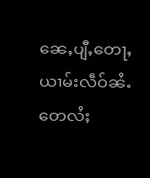ၼေႇပျီႇတေႃႇယၢမ်းလဵဝ်ၼႆႉ တေလႆႈ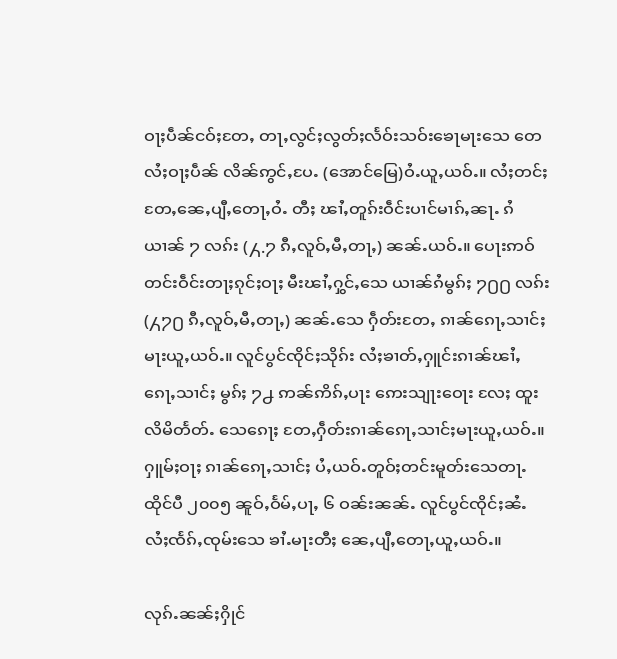ဝႃႈပဵၼ်ငဝ်ႈတႄႇ တႃႇလွင်ႈလွတ်ႈလႅဝ်းသဝ်းၶေႃမႃးသေ တေလႆႈဝႃႈပဵၼ် လိၼ်ဢွင်ႇပႄႉ (အောင်မြေ)ဝႆႉယူႇယဝ်ႉ။ လႆႈတင်ႈတႄႇၼေႇပျီႇတေႃႇဝႆႉ တီႈ ၽၢႆႇတူၵ်းဝဵင်းပၢင်မၢၵ်ႇၼႃႉ ၵႆယၢၼ် ႒ လၵ်း (႓.႒ ၵီႇလူဝ်ႇမီႇတႃႇ) ၼၼ်ႉယဝ်ႉ။ ပေႃးဢဝ်တင်းဝဵင်းတႃႈၵုင်ႈဝႃႈ မီးၽၢႆႇႁွင်ႇသေ ယၢၼ်ၵႆမွၵ်ႈ ႒႐႐ လၵ်း (႓႒႐ ၵီႇလူဝ်ႇမီႇတႃႇ) ၼၼ်ႉသေ ႁဵတ်းတႄႇ ၵၢၼ်ၵေႃႇသၢင်ႈမႃးယူႇယဝ်ႉ။ လူင်ပွင်ၸိုင်ႈသိုၵ်း လႆႈၶၢတ်ႇႁူင်းၵၢၼ်ၽၢႆႇၵေႃႇသၢင်ႈ မွၵ်ႈ ႒႕ ဢၼ်ဢိၵ်ႇပႃး ဢေးသျႃးဝေႃး လႄႈ ထူးလိမိတႅတ်ႉ သေၵေႃႈ တႄႇႁဵတ်းၵၢၼ်ၵေႃႇသၢင်ႈမႃးယူႇယဝ်ႉ။ ႁူမ်ႈဝႃႈ ၵၢၼ်ၵေႃႇသၢင်ႈ ပႆႇယဝ်ႉတူဝ်ႈတင်းမူတ်းသေတႃႉ ထိုင်ပီ ၂၀၀၅ ၼူဝ်ႇဝႅမ်ႇပႃႇ ၆ ဝၼ်းၼၼ်ႉ လူင်ပွင်ၸိုင်ႈၼႆႉ လႆႈၸႅၵ်ႇၸုမ်းသေ ၶၢႆႉမႃးတီႈ ၼေႇပျီႇတေႃႇယူႇယဝ်ႉ။

လုၵ်ႉၼၼ်ႈႁိုင်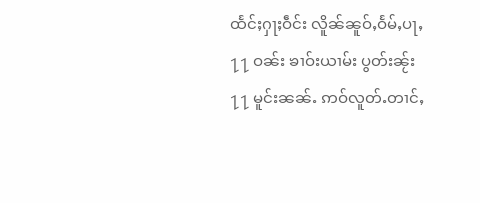ထႅင်ႈႁႃႈဝဵင်း လိူၼ်ၼူဝ်ႇဝႅမ်ႇပႃႇ ႑႑ ဝၼ်း ၶၢဝ်းယၢမ်း ပွတ်းၼႂ်း ႑႑ မူင်းၼၼ်ႉ ဢဝ်လူတ်ႉတၢင်ႇ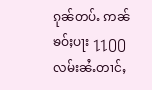ၵုၼ်တပ်ႉ ဢၼ်ၶဝ်ႈပႃး ႑႑႐႐ လမ်းၼႆႉတၢင်ႇ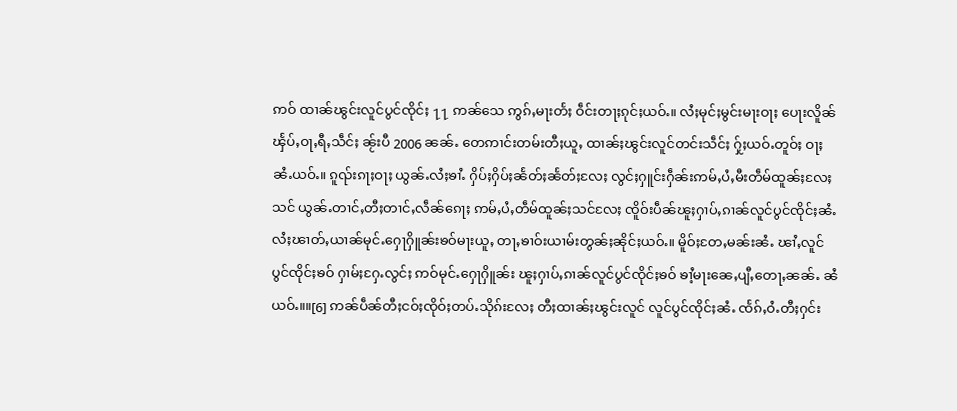ဢဝ် ထၢၼ်ၽွင်းလူင်ပွင်ၸိုင်ႈ ႑႑ ဢၼ်သေ ဢွၵ်ႇမႃးတႅႈ ဝဵင်းတႃႈၵုင်ႈယဝ်ႉ။ လႆႈမုင်ႈမွင်းမႃးဝႃႈ ပေႃးလိူၼ်ၾႅပ်ႇဝႃႇရီႇသဵင်ႈ ၼႂ်းပီ 2006 ၼၼ်ႉ တေဢၢင်းတမ်းတီႈယူႇ ထၢၼ်ႈၽွင်းလူင်တင်းသဵင်ႈ ႁႂ်ႈယဝ်ႉတူဝ်ႈ ဝႃႈၼႆႉယဝ်ႉ။ ၵူၺ်းၵႃႈဝႃႈ ယွၼ်ႉလႆႈၶၢႆႉ ႁိပ်ႈႁိပ်ႈၼႅတ်ႈၼႅတ်ႈလႄႈ လွင်ႈႁူင်းႁဵၼ်းဢမ်ႇပႆႇမီးတဵမ်ထူၼ်ႈလႄႈသင် ယွၼ်ႉတၢင်ႇတီႈတၢင်ႇလဵၼ်ၵေႃႈ ဢမ်ႇပႆႇတဵမ်ထူၼ်ႈသင်လႄႈ ၸိူဝ်းပဵၼ်ၽူႈႁၢပ်ႇၵၢၼ်လူင်ပွင်ၸိုင်ႈၼႆႉ လႆႈၽၢတ်ႇယၢၼ်မုင်ႉႁေႃႁိူၼ်းၶဝ်မႃးယူႇ တႃႇၶၢဝ်းယၢမ်းတွၼ်ႈၼိုင်ႈယဝ်ႉ။ မိူဝ်ႈတႄႇမၼ်းၼႆႉ ၽၢႆႇလူင်ပွင်ၸိုင်ႈၶဝ် ႁၢမ်ႈႁႄႉလွင်ႈ ဢဝ်မုင်ႉႁေႃႁိူၼ်း ၽူႈႁၢပ်ႇၵၢၼ်လူင်ပွင်ၸိုင်ႈၶဝ် ၶၢႆ့မႃးၼေႇပျီႇတေႃႇၼၼ်ႉ ၼႆယဝ်ႉ။။[6] ဢၼ်ပဵၼ်တီႈငဝ်ႈၸိုဝ်ႈတပ်ႉသိုၵ်းလႄႈ တီႈထၢၼ်ႈၽွင်းလူင် လူင်ပွင်ၸိုင်ႈၼႆႉ ၸႅၵ်ႇဝႆႉတီႈႁင်း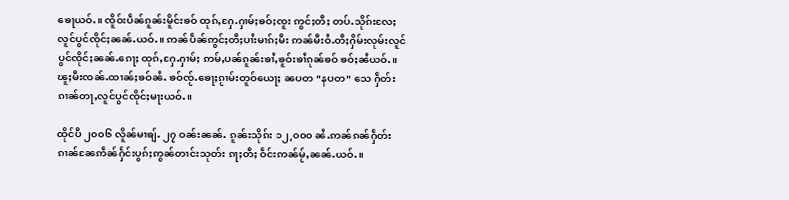ၶေႃယဝ်ႉ။ ၸိူဝ်းပဵၼ်ၵူၼ်းမိူင်းၶဝ် ထုၵ်ႇႁႄႉႁၢမ်ႈၶဝ်ႈၸူး ဢွင်ႈတီႈ တပ်ႉသိုၵ်းလႄႈ လူင်ပွင်ၸိုင်ႈၼၼ်ႉယဝ်ႉ။ ဢၼ်ပဵၼ်ဢွင်ႈတီႈပၢႆးမၢၵ်ႈမီး ဢၼ်မီးဝႆႉတီႈႁိမ်းလုမ်းလူင်ပွင်ၸိုင်ႈၼၼ်ႉၵေႃႈ ထုၵ်ႇႁႄႉႁၢမ်ႈ ဢမ်ႇပၼ်ၵူၼ်းၶၢႆႇၶူဝ်းၶၢႆၵုၼ်ၶဝ် ၶဝ်ႈၼႆယဝ်ႉ။ ၽူႈမီးၸၼ်ႉထၢၼ်ႈၶဝ်ၼႆႉ ၶဝ်ၸႂ်ႉၶေႃႈၵႂၢမ်းတူဝ်ယေႃႈ ၼပတ "နပတ" သေ ႁဵတ်းၵၢၼ်တႃႇလူင်ပွင်ၸိုင်ႈမႃးယဝ်ႉ။

ထိုင်ပီ ၂၀၀၆ လိူၼ်မၢၶျ်ႉ ၂၇ ဝၼ်းၼၼ်ႉ ၵူၼ်းသိုၵ်း ၁၂,၀၀၀ ၼႆႉဢၼ်ၵၼ်ႁဵတ်း ၵၢၼ်ၼႄဢဵၼ်ႁႅင်းပွၵ်ႈဢွၼ်တၢင်းသုတ်း ၵႃႈတီႈ ဝဵင်းဢၼ်မႂ်ႇၼၼ်ႉယဝ်ႉ။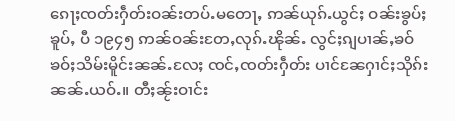ၵေႃႈၸတ်းႁဵတ်းဝၼ်းတပ်ႉမတေႃႇ ဢၼ်ယုၵ်ႉယွင်ႈ ဝၼ်းၶွပ်ႈၶူပ်ႇ ပီ ၁၉၄၅ ဢၼ်ဝၼ်းတႄႇလုၵ်ႉၽိုၼ်ႉ လွင်ႈၵျပၢၼ်ႇၶဝ်ၶဝ်ႈသိမ်းမိူင်းၼၼ်ႉလႄႈ ၸင်ႇၸတ်းႁဵတ်း ပၢင်ၼႄႁၢင်ႈသိုၵ်းၼၼ်ႉယဝ်ႉ။ တီႈၼႂ်းဝၢင်း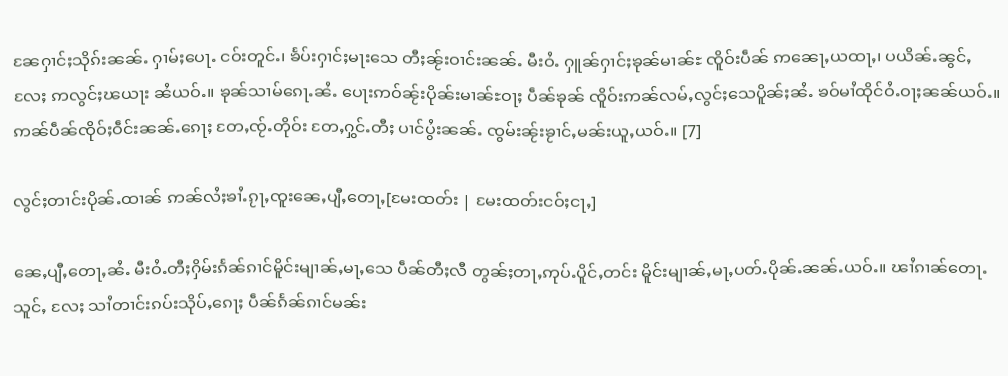ၼႄႁၢင်ႈသိုၵ်းၼၼ်ႉ ႁၢမ်ႈပေႃႉ ငဝ်းတူင်ႉ၊ ၶႅပ်းႁၢင်ႈမႃးသေ တီႈၼႂ်းဝၢင်းၼၼ်ႉ မီးဝႆႉ ႁူၼ်ႁၢင်ႈၶုၼ်မၢၼ်ႊ ၸိူဝ်းပဵၼ် ဢၼေႃႇယထႃႇ၊ ပယိၼ်ႉၼွင်ႇ လႄႈ ဢလွင်ႈၽယႃး ၼႆယဝ်ႉ။ ၶုၼ်သၢမ်ၵေႃႉၼႆႉ ပေႃးဢဝ်ၼႂ်းပိုၼ်းမၢၼ်ႊဝႃႈ ပဵၼ်ၶုၼ် ၸိူဝ်းဢၼ်လမ်ႇလွင်ႈသေပိူၼ်ႈၼႆႉ ၶဝ်မၢႆထိုင်ဝႆႉဝႃႈၼၼ်ယဝ်ႉ။ ဢၼ်ပဵၼ်ၸိုဝ်ႈဝဵင်းၼၼ်ႉၵေႃႈ တႄႇၸႂ်ႉတိုဝ်း တႄႇႁွင်ႉတီႈ ပၢင်ပွႆးၼၼ်ႉ ၸွမ်းၼႂ်းၶႂၢင်ႇမၼ်းယူႇယဝ်ႉ။ [7]

လွင်ႈတၢင်းပိုၼ်ႉထၢၼ် ဢၼ်လႆႈၶၢႆႉၵႂႃႇၸူးၼေႇပျီႇတေႃႇ[မႄးထတ်း | မႄးထတ်းငဝ်ႈငႃႇ]

ၼေႇပျီႇတေႃႇၼႆႉ မီးဝႆႉတီႈႁိမ်းၵႅၼ်ၵၢင်မိူင်းမျၢၼ်ႇမႃႇသေ ပဵၼ်တီႈလီ တွၼ်ႈတႃႇဢုပ်ႉပိူင်ႇတင်း မိူင်းမျၢၼ်ႇမႃႇပတ်ႉပိုၼ်ႉၼၼ်ႉယဝ်ႉ။ ၽၢႆၵၢၼ်တေႃႉသူင်ႇ လႄႈ သၢႆတၢင်းၵပ်းသိုပ်ႇၵေႃႈ ပဵၼ်ၵႅၼ်ၵၢင်မၼ်း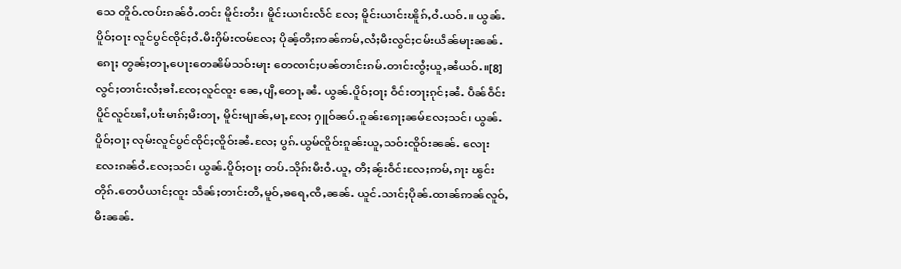သေ တိူဝ်ႉၸပ်းၵၼ်ဝႆႉတင်း မိူင်းတႆး၊ မိူင်းယၢင်းလႅင် လႄႈ မိူင်းယၢင်းၽိူၵ်ႇဝႆႉယဝ်ႉ။ ယွၼ်ႉပိူဝ်ႈဝႃး လူင်ပွင်ၸိုင်ႈဝႆႉမီးႁိမ်းၸမ်လႄႈ ပိုၼ့်တီႈဢၼ်ဢမ်ႇလႆႈမီးလွင်ႈငမ်းယဵၼ်မႃးၼၼ်ႉၵေႃႈ တွၼ်ႈတႃႇပေႃးတေၼိမ်သဝ်းမႃး တေၸၢင်ႈပၼ်တၢင်းၵမ်ႉတၢင်းၸွႆႈယူႇၼႆယဝ်ႉ။[8] လွင်ႈတၢင်းလႆႈၶၢႆႉၸႄႈလူင်ၸူး ၼေႇပျီႇတေႃႇၼႆႉ ယွၼ်ႉပိူဝ်ႈဝႃႈ ဝဵင်းတႃႈၵုင်ႈၼႆႉ ပဵၼ်ဝဵင်းပိူင်လူင်ၽၢႆႇပၢႆးမၢၵ်ႈမီးတႃႇ မိူင်းမျၢၼ်ႇမႃႇလႄႈ ႁူဝ်ၼပ်ႉၵူၼ်းၵေႃႈၼမ်လႄႈသင်၊ ယွၼ်ႉပိူဝ်ႈဝႃႈ လုမ်းလူင်ပွင်ၸိုင်ႈၸိူဝ်းၼႆႉလႄႈ ပွၵ်ႉယွမ်ၸိူဝ်းၵူၼ်းယူႇသဝ်းၸိူဝ်းၼၼ်ႉ လေႃးလႄးၵၼ်ဝႆႉလႄႈသင်၊ ယွၼ်ႉပိူဝ်ႈဝႃႈ တပ်ႉသိုၵ်းမီးဝႆႉယူႇ တီႈၼႂ်းဝဵင်းလႄႈဢမ်ႇၵႃး ၽွင်းတိုၵ်ႉတေပႆယၢင်ႈၸူး သဵၼ်ႈတၢင်းတီႇမူဝ်ႇၶရေႇၸီႇၼၼ်ႉ ယူင်ႉသၢင်ႈပိုၼ်ႉထၢၼ်ဢၼ်လူဝ်ႇမီးၼၼ်ႉ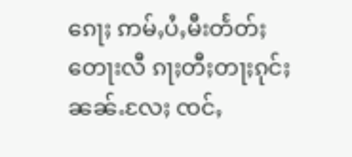ၵေႃႈ ဢမ်ႇပႆႇမီးတႅတ်ႈတေႃးလီ ၵႃႈတီႈတႃႈၵုင်ႈၼၼ်ႉလႄႈ ၸင်ႇ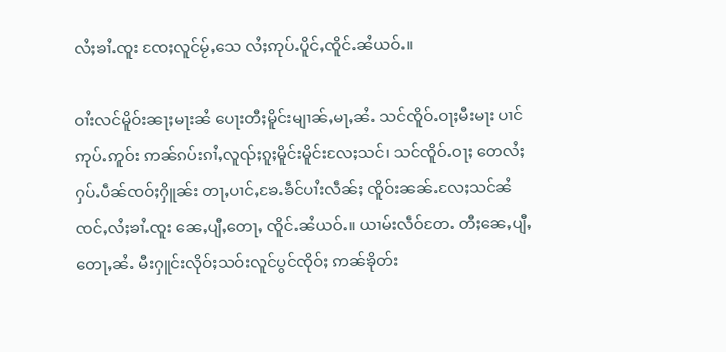လႆႈၶၢႆႉၸူး ၸႄႈလူင်မႂ်ႇသေ လႆႈဢုပ်ႉပိူင်ႇၸိူင်ႉၼႆယဝ်ႉ။

ဝၢႆးလင်မိူဝ်းၼႃႈမႃးၼႆ ပေႃးတီႈမိူင်းမျၢၼ်ႇမႃႇၼႆႉ သင်ၸိူဝ်ႉဝႃႈမီးမႃး ပၢင်ဢုပ်ႉဢူဝ်း ဢၼ်ၵပ်းၵၢႆႇလူၺ်ႈၵူႈမိူင်းမိူင်းလႄႈသင်၊ သင်ၸိူဝ်ႉဝႃႈ တေလႆႈႁပ်ႉပဵၼ်ၸဝ်ႈႁိူၼ်း တႃႇပၢင်ႇၶႄႉၶဵင်ပၢႆးလဵၼ်ႈ ၸိူဝ်းၼၼ်ႉလႄႈသင်ၼႆ ၸင်ႇလႆႈၶၢႆႉၸူး ၼေႇပျီႇတေႃႇ ၸိူင်ႉၼႆယဝ်ႉ။ ယၢမ်းလဵဝ်တႄႉ တီႈၼေႇပျီႇတေႃႇၼႆႉ မီးႁူင်းလိုဝ်ႈသဝ်းလူင်ပွင်ၸိုဝ်ႈ ဢၼ်ၶိုတ်း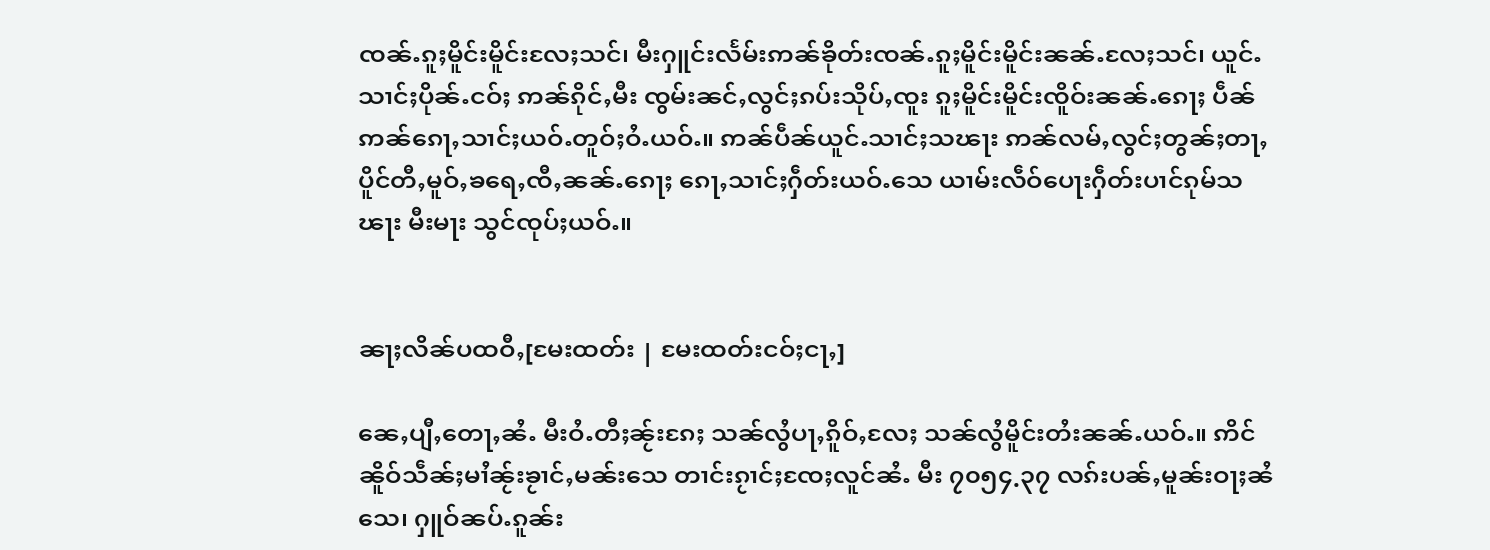ၸၼ်ႉၵူႈမိူင်းမိူင်းလႄႈသင်၊ မီးႁူင်းလႅမ်းဢၼ်ၶိုတ်းၸၼ်ႉၵူႈမိူင်းမိူင်းၼၼ်ႉလႄႈသင်၊ ယူင်ႉသၢင်ႈပိုၼ်ႉငဝ်ႈ ဢၼ်ၵိုင်ႇမီး ၸွမ်းၼင်ႇလွင်ႈၵပ်းသိုပ်ႇၸူး ၵူႈမိူင်းမိူင်းၸိူဝ်းၼၼ်ႉၵေႃႈ ပဵၼ်ဢၼ်ၵေႃႇသၢင်ႈယဝ်ႉတူဝ်ႈဝႆႉယဝ်ႉ။ ဢၼ်ပဵၼ်ယူင်ႉသၢင်ႈသၽႃး ဢၼ်လမ်ႇလွင်ႈတွၼ်ႈတႃႇ ပိူင်တီႇမူဝ်ႇၶရေႇၸီႇၼၼ်ႉၵေႃႈ ၵေႃႇသၢင်ႈႁဵတ်းယဝ်ႉသေ ယၢမ်းလဵဝ်ပေႃးႁဵတ်းပၢင်ၵုမ်သၽႃး မီးမႃး သွင်ၸုပ်ႈယဝ်ႉ။


ၼႃႈလိၼ်ပထဝီႇ[မႄးထတ်း | မႄးထတ်းငဝ်ႈငႃႇ]

ၼေႇပျီႇတေႃႇၼႆႉ မီးဝႆႉတီႈၼႂ်းၵႄႈ သၼ်လွႆပႃႇၵိူဝ်ႇလႄႈ သၼ်လွႆမိူင်းတႆးၼၼ်ႉယဝ်ႉ။ ဢိင်ၼိူဝ်သဵၼ်ႈမၢႆၼႂ်းၶႂၢင်ႇမၼ်းသေ တၢင်းၵႂၢင်ႈၸႄႈလူင်ၼႆႉ မီး ၇၀၅၄.၃၇ လၵ်းပၼ်ႇမူၼ်းဝႃႈၼႆသေ၊ ႁူဝ်ၼပ်ႉၵူၼ်း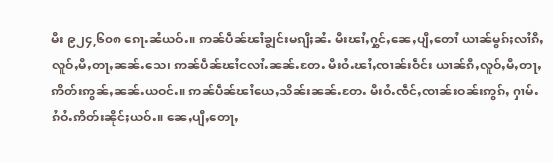မီး ၉၂၄,၆၀၈ ၵေႃႉၼႆယဝ်ႉ။ ဢၼ်ပဵၼ်ၽၢႆၶျွင်းမၵျီႈၼႆႉ မီးၽၢႆႇႁွင်ႇၼေႇပျီႇတေၢႆ ယၢၼ်မွၵ်ႈလၢႆၵီႇလူဝ်ႇမီႇတႃႇၼၼ်ႉသေ၊ ဢၼ်ပဵၼ်ၽၢႆငလၢႆႉၼၼ်ႉတႄႉ မီးဝႆႉၽၢႆႇၸၢၼ်းဝဵင်း ယၢၼ်ၵီႇလူဝ်ႇမီႇတႃႇဢိတ်းဢွၼ်ႇၼၼ်ႉယဝင်ႉ။ ဢၼ်ပဵၼ်ၽၢႆယေႇသိၼ်းၼၼ်ႉတႄႉ မီးဝႆႉၸဵင်ႇၸၢၼ်းဝၼ်းဢွၵ်ႇ ႁၢမ်ႉၵႆဝႆႉဢိတ်းၼိုင်ႈယဝ်ႉ။ ၼေႇပျီႇတေႃႇ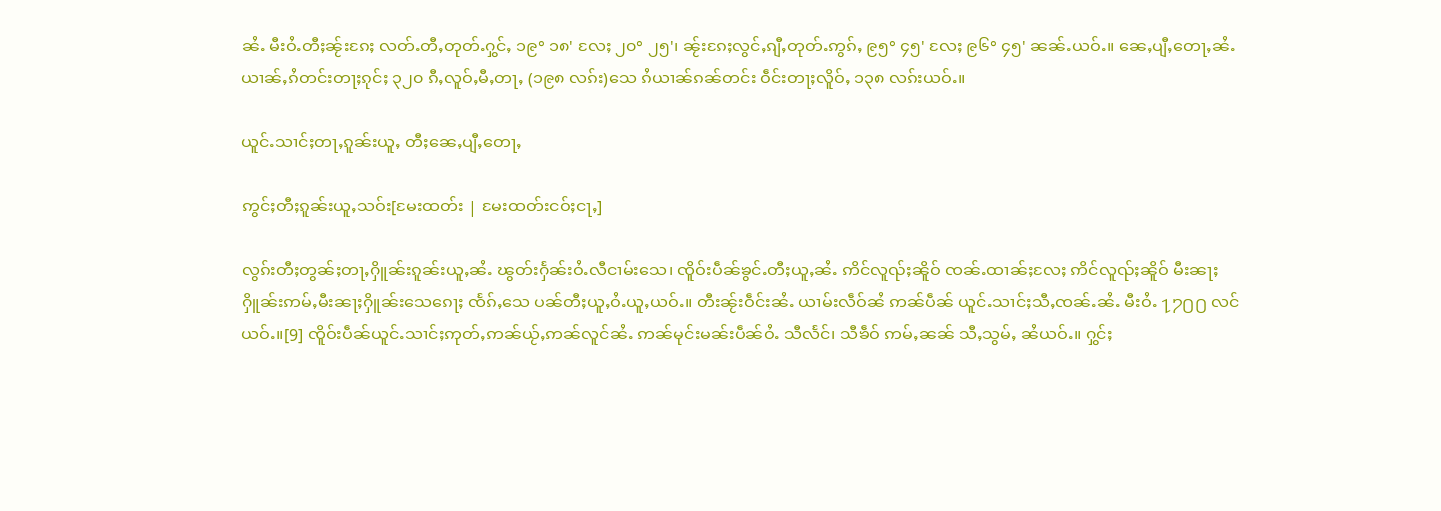ၼႆႉ မီးဝႆႉတီႈၼႂ်းၵႄႈ လတ်ႉတီႇတုတ်ႉႁွင်ႇ ၁၉° ၁၈' လႄႈ ၂၀° ၂၅'၊ ၼႂ်းၵႄႈလွင်ႇၵျီႇတုတ်ႉဢွၵ်ႇ ၉၅° ၄၅' လႄႈ ၉၆° ၄၅' ၼၼ်ႉယဝ်ႉ။ ၼေႇပျီႇတေႃႇၼႆႉ ယၢၼ်ႇၵႆတင်းတႃႈၵုင်ႈ ၃၂၀ ၵီႇလူဝ်ႇမီႇတႃႇ (၁၉၈ လၵ်း)သေ ၵႆယၢၼ်ၵၼ်တင်း ဝဵင်းတႃႈလိူဝ်ႇ ၁၃၈ လၵ်းယဝ်ႉ။

ယူင်ႉသၢင်ႈတႃႇၵူၼ်းယူႇ တီႈၼေႇပျီႇတေႃႇ

ဢွင်ႈတီႈၵူၼ်းယူႇသဝ်း[မႄးထတ်း | မႄးထတ်းငဝ်ႈငႃႇ]

လွၵ်းတီႈတွၼ်ႈတႃႇႁိူၼ်းၵူၼ်းယူႇၼႆႉ ၽွတ်းႁႅၼ်းဝႆႉလီငၢမ်းသေ၊ ၸိူဝ်းပဵၼ်ၶွင်ႉတီႈယူႇၼႆႉ ဢိင်လူၺ်ႈၼိူဝ် ၸၼ်ႉထၢၼ်ႈလႄႈ ဢိင်လူၺ်ႈၼိူဝ် မီးၼႃႈႁိူၼ်းဢမ်ႇမီးၼႃႈႁိူၼ်းသေၵေႃႈ ၸႅၵ်ႇသေ ပၼ်တီႈယူႇဝႆႉယူႇယဝ်ႉ။ တီးၼႂ်းဝဵင်းၼႆႉ ယၢမ်းလဵဝ်ၼႆ ဢၼ်ပဵၼ် ယူင်ႉသၢင်ႈသီႇၸၼ်ႉၼႆႉ မီးဝႆႉ ႑႒႐႐ လင်ယဝ်ႉ။[9] ၸိူဝ်းပဵၼ်ယူင်ႉသၢင်ႈဢုတ်ႇဢၼ်ယႂ်ႇဢၼ်လူင်ၼႆႉ ဢၼ်မုင်းမၼ်းပဵၼ်ဝႆႉ သီလႅင်၊ သီၶဵဝ် ဢမ်ႇၼၼ် သီႇသွမ်ႇ ၼႆယဝ်ႉ။ ႁွင်ႈ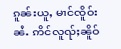ၵူၼ်းယူႇ မၢင်ၸိူဝ်းၼႆႉ ဢိင်လူၺ်ႈၼိူဝ်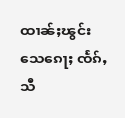ထၢၼ်ႈၽွင်းသေၵေႃႈ ၸႅၵ်ႇသီ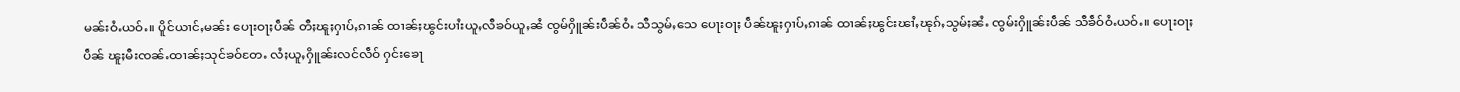မၼ်းဝႆႉယဝ်ႉ။ ပိူင်ယၢင်ႇမၼ်း ပေႃးဝႃႈပဵၼ် တီႈၽူႈႁၢပ်ႇၵၢၼ် ထၢၼ်ႈၽွင်းပၢႆးယူႇလီၶဝ်ယူႇၼႆ ၸွမ်ႁိူၼ်းပဵၼ်ဝႆႉ သီသွမ်ႇသေ ပေႃးဝႃႈ ပဵၼ်ၽူႈႁၢပ်ႇၵၢၼ် ထၢၼ်ႈၽွင်းၽၢႆႇၽုၵ်ႇသွမ်ႈၼႆႉ ၸွမ်းႁိူၼ်းပဵၼ် သီၶဵဝ်ဝႆႉယဝ်ႉ။ ပေႃးဝႃႈပဵၼ် ၽူႈမီးၸၼ်ႉထၢၼ်ႈသုင်ၶဝ်တႄႉ လႆႈယူႇႁိူၼ်းလင်လဵဝ် ႁင်းၶေႃ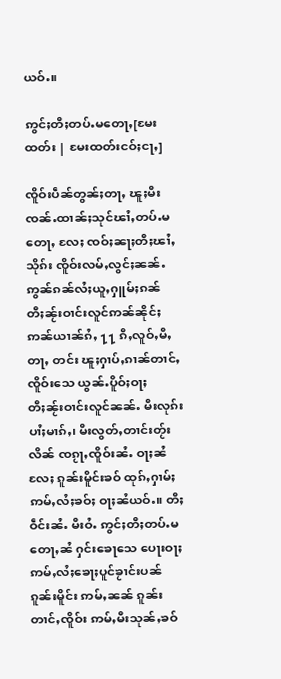ယဝ်ႉ။

ဢွင်ႈတီႈတပ်ႉမတေႃႇ[မႄးထတ်း | မႄးထတ်းငဝ်ႈငႃႇ]

ၸိူဝ်းပဵၼ်တွၼ်ႈတႃႇ ၽူႈမီးၸၼ်ႉထၢၼ်ႈသုင်ၽၢႆႇတပ်ႉမတေႃႇ လႄႈ ၸဝ်ႈၼႃႈတီႈၽၢႆႇသိုၵ်း ၸိူဝ်းလမ်ႇလွင်ႈၼၼ်ႉ ဢွၼ်ၵၼ်လႆႈယူႇႁူမ်ႈၵၼ် တီႈၼႂ်းဝၢင်းလူင်ဢၼ်ၼိုင်ႈ ဢၼ်ယၢၼ်ၵႆႇ ႑႑ ၵီႇလူဝ်ႇမီႇတႃႇ တင်း ၽူႈႁၢပ်ႇၵၢၼ်တၢင်ႇၸိူဝ်းသေ ယွၼ်ႉပိူဝ်ႈဝႃႈ တီႈၼႂ်းဝၢင်းလူင်ၼၼ်ႉ မီးလုၵ်းပၢႆႈမၢၵ်ႇ၊ မီးလွတ်ႇတၢင်းတႂ်းလိၼ် ၸၵႂႃႇၸိူဝ်းၼႆႉ ဝႃႈၼႆလႄႈ ၵူၼ်းမိူင်းၶဝ် ထုၵ်ႇႁၢမ်ႈ ဢမ်ႇလႆႈၶဝ်ႈ ဝႃႈၼႆယဝ်ႉ။ တီႈဝဵင်းၼႆႉ မီးဝႆႉ ဢွင်ႈတီႈတပ်ႉမတေႃႇၼႆ ႁင်းၶေႃသေ ပေႃးဝႃႈ ဢမ်ႇလႆႈၶေႃႈပူင်ၶႂၢင်းပၼ် ၵူၼ်းမိူင်း ဢမ်ႇၼၼ် ၵူၼ်းတၢင်ႇၸိူဝ်း ဢမ်ႇမီးသုၼ်ႇၶဝ်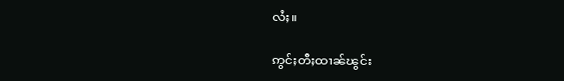လႆႈ။

ဢွင်ႈတီႈထၢၼ်ၽွင်း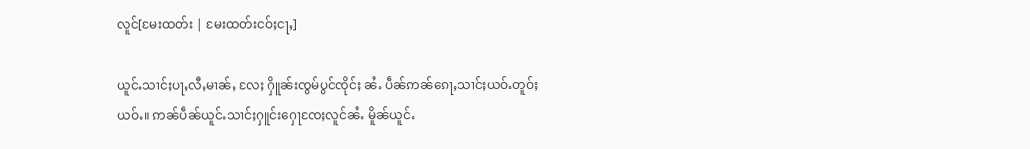လူင်[မႄးထတ်း | မႄးထတ်းငဝ်ႈငႃႇ]

ယူင်ႉသၢင်ႈပႃႇလီႇမၢၼ်ႇ လႄႈ ႁိူၼ်းၸွမ်ပွင်ၸိုင်ႈ ၼႆႉ ပဵၼ်ဢၼ်ၵေႃႇသၢင်ႈယဝ်ႉတူဝ်ႈယဝ်ႉ။ ဢၼ်ပဵၼ်ယူင်ႉသၢင်ႈႁူင်းႁေႃၸႄႈလူင်ၼႆႉ မိူၼ်ယူင်ႉ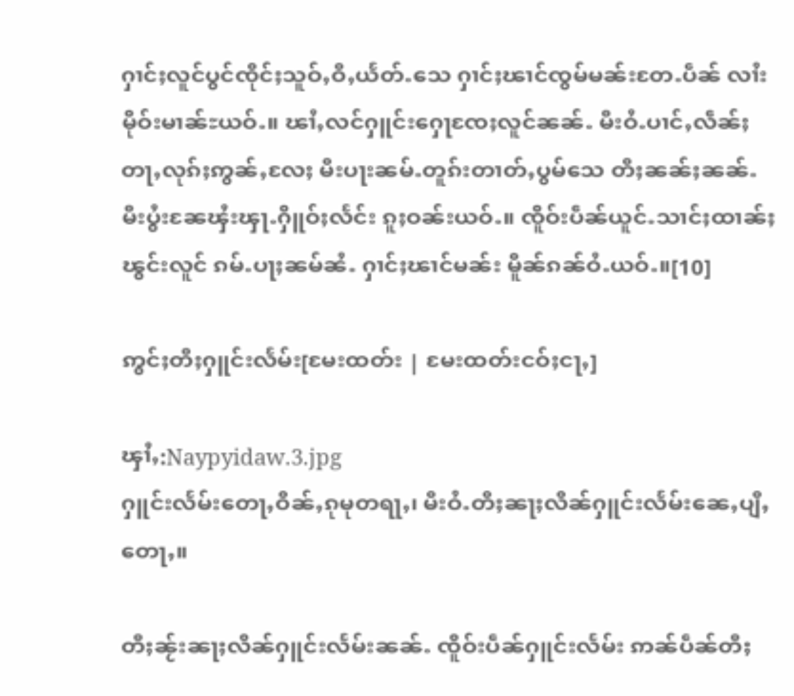ႁၢင်ႈလူင်ပွင်ၸိုင်ႈသူဝ်ႇဝီႇယႅတ်ႉသေ ႁၢင်ႈၽၢင်ၸွမ်မၼ်းတႄႉပဵၼ် လၢႆးမိုဝ်းမၢၼ်ႊယဝ်ႉ။ ၽၢႆႇလင်ႁူင်းႁေႃၸႄႈလူင်ၼၼ်ႉ မီးဝႆႉပၢင်ႇလဵၼ်ႈတႃႇလုၵ်ႈဢွၼ်ႇလႄႈ မီးပႃးၼမ်ႉတူၵ်းတၢတ်ႇပွမ်သေ တီႈၼၼ်ႈၼၼ်ႉ မီးပွႆးၼႄၾႆးၾႃႉႁိူဝ်ႈလႅင်း ၵူႈဝၼ်းယဝ်ႉ။ ၸိူဝ်းပဵၼ်ယူင်ႉသၢင်ႈထၢၼ်ႈၽွင်းလူင် ၵမ်ႉပႃႈၼမ်ၼႆႉ ႁၢင်ႈၽၢင်မၼ်း မိူၼ်ၵၼ်ဝႆႉယဝ်ႉ။[10]

ဢွင်ႈတီႈႁူင်းလႅမ်း[မႄးထတ်း | မႄးထတ်းငဝ်ႈငႃႇ]

ၾၢႆႇ:Naypyidaw.3.jpg
ႁူင်းလႅမ်းတေႃႇဝိၼ်ႇၵုမုတရႃႇ၊ မီးဝႆႉတီႈၼႃႈလိၼ်ႁူင်းလႅမ်းၼေႇပျီႇတေႃႇ။

တီႈၼႂ်းၼႃႈလိၼ်ႁူင်းလႅမ်းၼၼ်ႉ ၸိူဝ်းပဵၼ်ႁူင်းလႅမ်း ဢၼ်ပဵၼ်တီႈ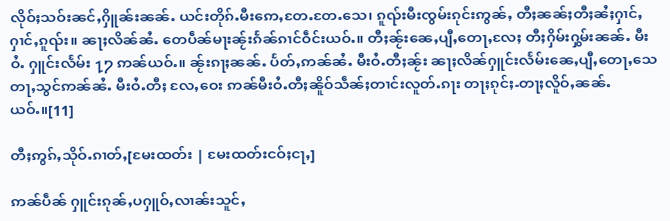လိုဝ်ႈသဝ်းၼင်ႇႁိူၼ်းၼၼ်ႉ ယင်းတိုၵ်ႉမီးဢေႇတႄႉတႄႉသေ၊ ၵူၺ်းမီးၸွမ်းၵုင်းဢွၼ်ႇ တီႈၼၼ်ႈတီႈၼႆႈႁၢင်ႇႁၢင်ႇၵူၺ်း။ ၼႃႈလိၼ်ၼႆႉ တေပဵၼ်မႃးၼႂ်းၵႅၼ်ၵၢင်ဝဵင်းယဝ်ႉ။ တီႈၼႂ်းၼေႇပျီႇတေႃႇလႄႈ တီႈႁိမ်းႁွမ်းၼၼ်ႉ မီးဝႆႉ ႁူင်းလႅမ်း ႑႒ ဢၼ်ယဝ်ႉ။ ၼႂ်းၵႃႈၼၼ်ႉ ပႅတ်ႇဢၼ်ၼႆႉ မီးဝႆႉတီႈၼႂ်း ၼႃႈလိၼ်ႁူင်းလႅမ်းၼေႇပျီႇတေႃႇသေ တႃႇသွင်ဢၼ်ၼႆႉ မီးဝႆႉတီႈ လႄႇဝေး ဢၼ်မီးဝႆႉတီႈၼိူဝ်သဵၼ်ႈတၢင်းလူတ်ႉၵႃး တႃႈၵုင်ႈ-တႃႈလိူဝ်ႇၼၼ်ႉယဝ်ႉ။[11]

တီႈဢွၵ်ႇသိုဝ်ႉၵၢတ်ႇ[မႄးထတ်း | မႄးထတ်းငဝ်ႈငႃႇ]

ဢၼ်ပဵၼ် ႁူင်းၵုၼ်ႇပႁူဝ်ႇလၢၼ်းသူင်ႇ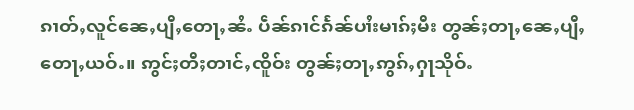ၵၢတ်ႇလူင်ၼေႇပျီႇတေႃႇၼႆႉ ပဵၼ်ၵၢင်ၵႅၼ်ပၢႆးမၢၵ်ႈမီး တွၼ်ႈတႃႇၼေႇပျီႇတေႃႇယဝ်ႉ။ ဢွင်ႈတီႈတၢင်ႇၸိူဝ်း တွၼ်ႈတႃႇဢွၵ်ႇႁႃသိုဝ်ႉ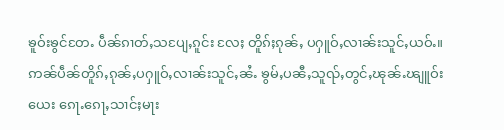ၶူဝ်းၶွင်တႄႉ ပဵၼ်ၵၢတ်ႇသပျႄႇၵူင်း လႄႈ တိူၵ်ႈၵုၼ်ႇ ပႁူဝ်ႇလၢၼ်းသူင်ႇယဝ်ႉ။ ဢၼ်ပဵၼ်တိူၵ်ႇၵုၼ်ႇပႁူဝ်ႇလၢၼ်းသူင်ႇၼႆႉ ၶွမ်ႇပၼီႇသူၺ်ႇတွင်ႇၽုၼ်ႉၽျူဝ်းယေး ၵေႃႉၵေႃႇသၢင်ႈမႃး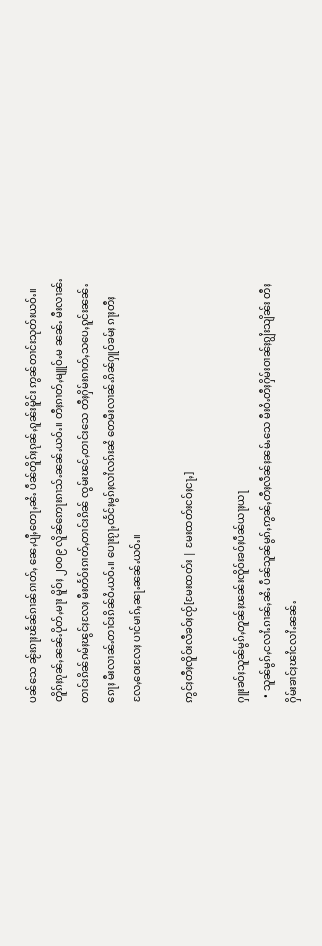ပၼ်သေ ၼႂ်းၵႃႈၽႅၼ်ၵၢၼ်ၵၢတ်ႇ ၼေႇပျီႇတေႃႇၼႆႉ ပဵၼ်တိူၵ်ႈၵုၼ်ႇၵူၼ်းမိူင်း ဢွၼ်တၢင်းသုတ်းယဝ်ႉ။ တိူၵ်ႈၵုၼ်ႇၼၼ်ႉပိုတ်ႇမႃး မိူဝ်ႈ ၂၀၀၉ လိူၼ်ဢေႃးၵၢသ်ႉၼၼ်ႉယဝ်ႉ။ တီႈၵၢတ်ႇမျူဝ်ႉမ ၼၼ်ႉ မီးလၢၼ်ႉတၢင်းၵိၼ်ၵမ်ႈၽွင်ႈလႄႈ မီးတႅဝ်းၵၢတ်ႇတၢင်းၵိၼ် ၸွမ်းၽင်ႇတၢင်းသေ တီႈႁိမ်းၵၢတ်ႇသပေႇၵူင်းၼၼ်ႉၵေႃႈ မီးလၢၼ်ႉတၢင်းၵိၼ်ဝႆႉယဝ်ႉ။ ပေႃးၵႂႃႇထႅင်ႈမွၵ်ႈလၢႆလၵ်းၼႆ တေမီးလၢၼ်ႉၵိၼ်ႁူဝ်ၶမ်ႈ ၵႃႈတီႈ လႄႇဝေးလႄႈ ပၢင်မၢၵ်ႇၼႃႉၼၼ်ႉယဝ်ႉ။

ဢွင်ႈတီႈၸိူဝ်းလီၶဝ်ႈၸႂ်[မႄးထတ်း | မႄးထတ်းငဝ်ႈငႃႇ]

ႁူးၶဝ်ႈသူၼ်မွၵ်ႇတူၼ်ႈၽၼ်းၸိူဝ်းၶဝ်ႈပဵၼ်ယႃႈယႃ
  • သူၼ်မွၵ်ႇငလၢႆႉၵၢၼ်ႇၼႆႉ ပဵၼ်သူၼ်မွၵ်ႇဢွၼ်ႇတီႈလဵၼ်ႈၼမ်ႉသေ မီးဝႆႉတီႈႁိမ်းဝၢၼ်ႈၵျွႆးသျိၼ်း တီႈႁိမ်းၶၢင်ႈၽၢႆငလၢႆႉၼၼ်ႉ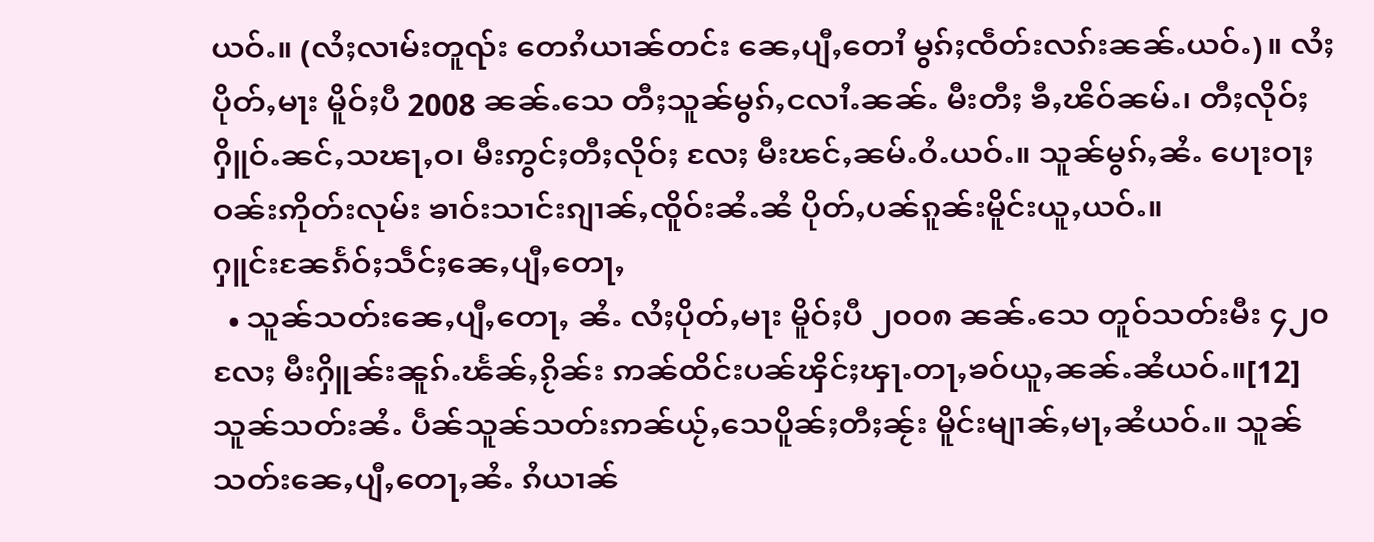ယဝ်ႉ။ (လႆႈလၢမ်းတူၺ်း တေၵႆယၢၼ်တင်း ၼေႇပျီႇတေၢႆ မွၵ်ႈၸဵတ်းလၵ်းၼၼ်ႉယဝ်ႉ)။ လႆႈပိုတ်ႇမႃး မိူဝ်ႈပီ 2008 ၼၼ်ႉသေ တီႈသူၼ်မွၵ်ႇငလၢႆႉၼၼ်ႉ မီးတီႈ ၶီႇၽိဝ်ၼမ်ႉ၊ တီႈလိုဝ်ႈႁိူဝ်ႉၼင်ႇသၽႃႇဝ၊ မီးဢွင်ႈတီႈလိုဝ်ႈ လႄႈ မီးၽင်ႇၼမ်ႉဝႆႉယဝ်ႉ။ သူၼ်မွၵ်ႇၼႆႉ ပေႃးဝႃႈဝၼ်းဢိုတ်းလုမ်း ၶၢဝ်းသၢင်းၵျၢၼ်ႇၸိူဝ်းၼႆႉၼႆ ပိုတ်ႇပၼ်ၵူၼ်းမိူင်းယူႇယဝ်ႉ။
ႁူင်းၼႄၵႅဝ်ႈသဵင်ႈၼေႇပျီႇတေႃႇ
  • သူၼ်သတ်းၼေႇပျီႇတေႃႇ ၼႆႉ လႆႈပိုတ်ႇမႃး မိူဝ်ႈပီ ၂၀၀၈ ၼၼ်ႉသေ တူဝ်သတ်းမီး ၄၂၀ လႄႈ မီးႁိူၼ်းၼူၵ်ႉၽႅၼ်ႇၵႂိၼ်း ဢၼ်ထိင်းပၼ်ၾိင်ႈၾႃႉတႃႇၶဝ်ယူႇၼၼ်ႉၼႆယဝ်ႉ။[12] သူၼ်သတ်းၼႆႉ ပဵၼ်သူၼ်သတ်းဢၼ်ယႂ်ႇသေပိူၼ်ႈတီႈၼႂ်း မိူင်းမျၢၼ်ႇမႃႇၼႆယဝ်ႉ။ သူၼ်သတ်းၼေႇပျီႇတေႃႇၼႆႉ ၵႆယၢၼ်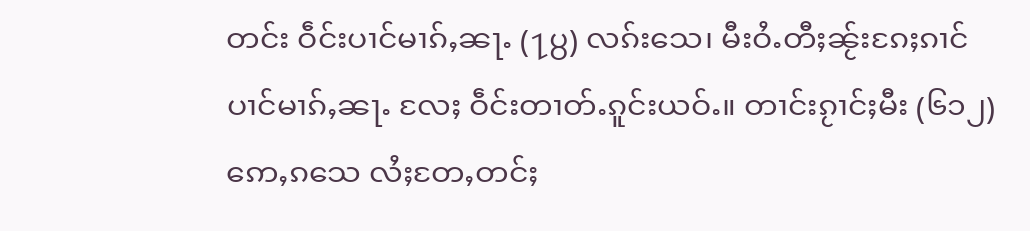တင်း ဝဵင်းပၢင်မၢၵ်ႇၼႃႉ (႑႘) လၵ်းသေ၊ မီးဝႆႉတီႈၼႂ်းၵႄႈၵၢင် ပၢင်မၢၵ်ႇၼႃႉ လႄႈ ဝဵင်းတၢတ်ႉၵူင်းယဝ်ႉ။ တၢင်းၵႂၢင်ႈမီး (၆၁၂) ဢေႇၵသေ လႆႈတႄႇတင်ႈ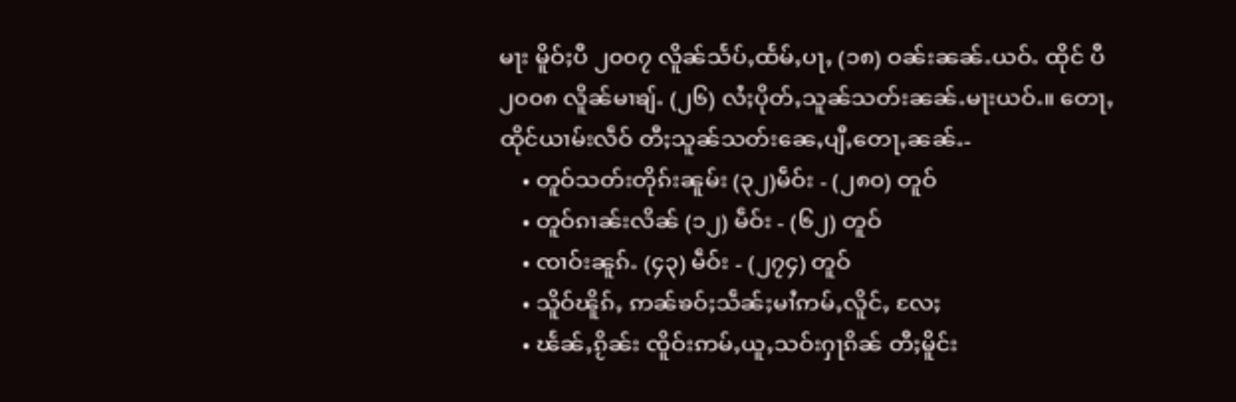မႃး မိူဝ်ႈပီ ၂၀၀၇ လိူၼ်သႅပ်ႇထႅမ်ႇပႃႇ (၁၈) ဝၼ်းၼၼ်ႉယဝ်ႉ ထိုင် ပီ ၂၀၀၈ လိူၼ်မၢၶျ်ႉ (၂၆) လႆႈပိုတ်ႇသူၼ်သတ်းၼၼ်ႉမႃးယဝ်ႉ။ တေႃႇထိုင်ယၢမ်းလဵဝ် တီႈသူၼ်သတ်းၼေႇပျီႇတေႃႇၼၼ်ႉ-
    • တူဝ်သတ်းတိုၵ်းၼူမ်း (၃၂)မဵဝ်း - (၂၈၀) တူဝ်
    • တူဝ်ၵၢၼ်းလိၼ် (၁၂) မဵဝ်း - (၆၂) တူဝ်
    • ၸၢဝ်းၼူၵ်ႉ (၄၃) မဵဝ်း - (၂၇၄) တူဝ်
    • သိူဝ်ၽိူၵ်ႇ ဢၼ်ၶဝ်ႈသဵၼ်ႈမၢႆဢမ်ႇလိူင်ႇ လႄႈ
    • ၽႅၼ်ႇၵႂိၼ်း ၸိူဝ်းဢမ်ႇယူႇသဝ်းႁႃၵိၼ် တီႈမိူင်း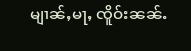မျၢၼ်ႇမႃႇ ၸိူဝ်းၼၼ်ႉ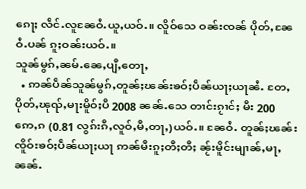ၵေႃႈ လဵင်ႉလူၼႄဝႆႉယူႇယဝ်ႉ။ လိူဝ်သေ ဝၼ်းၸၼ် ပိုတ်ႇၼႄဝႆႉပၼ် ၵူႈဝၼ်းယဝ်ႉ။
သူၼ်မွၵ်ႇၼမ်ႉၼေႇပျီႇတေႃႇ
  • ဢၼ်ပဵၼ်သူၼ်မွၵ်ႇတူၼ်ႈၽၼ်းၶဝ်ႈပဵၼ်ယႃႈယႃၼႆႉ တႄႇပိုတ်ႇၽုၺ်ႇမႃးမိူဝ်ႈပီ 2008 ၼၼ်ႉသေ တၢင်းၵႂၢင်ႈ မီး 200 ဢေႇၵ (0.81 လွၵ်းၵီႇလူဝ်ႇမီႇတႃႇ)ယဝ်ႉ။ ၼႄဝႆႉ တူၼ်ႈၽၼ်းၸိူဝ်းၶဝ်ႈပဵၼ်ယႃႈယႃ ဢၼ်မီးၵူႈတီႈတီႈ ၼႂ်းမိူင်းမျၢၼ်ႇမႃႇၼၼ်ႉ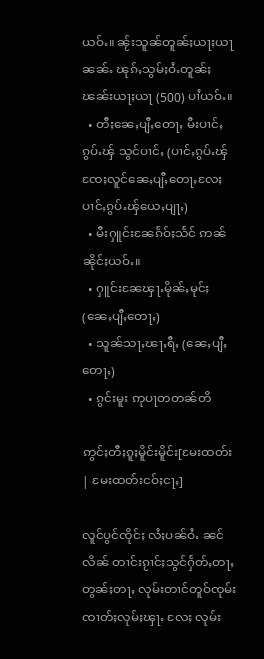ယဝ်ႉ။ ၼႂ်းသူၼ်တူၼ်ႈယႃႈယႃ ၼၼ်ႉ ၽုၵ်ႇသွမ်ႈဝႆႉတူၼ်ႈၽၼ်းယႃႈယႃ (500) ပၢႆယဝ်ႉ။
  • တီႈၼေႇပျီႇတေႃႇ မီးပၢင်ႇၵွပ်ႉၾ် သွင်ပၢင်ႇ (ပၢင်ႇၵွပ်ႉၾ်ၸႄႈလူင်ၼေႇပျီႇတေႃႇလႄႈ ပၢင်ႇၵွပ်ႉၾ်ယေႇပျႃႇ)
  • မီးႁူင်းၼႄၵႅဝ်ႈသႅင် ဢၼ်ၼိုင်ႈယဝ်ႉ။
  • ႁူင်းၼႄၾႃႉမိုၼ်ႇမုင်ႈ (ၼေႇပျီႇတေႃႇ)
  • သူၼ်သႃႇၽႃႇရီႇ (ၼေႇပျီႇတေႃႇ)
  • ၵွင်းမူး ဢုပႃတတၼ်တိ

ဢွင်ႈတီႈၵူႈမိူင်းမိူင်း[မႄးထတ်း | မႄးထတ်းငဝ်ႈငႃႇ]

လူင်ပွင်ၸိုင်ႈ လႆႈပၼ်ဝႆႉ ၼင်လိၼ် တၢင်းၵႂၢင်ႈသွင်ႁႅတ်ႇတႃႇ တွၼ်ႈတႃႇ လုမ်းတၢင်တူဝ်ၸုမ်းၸၢတ်ႈလုမ်ႈၾႃႉ လႄႈ လုမ်း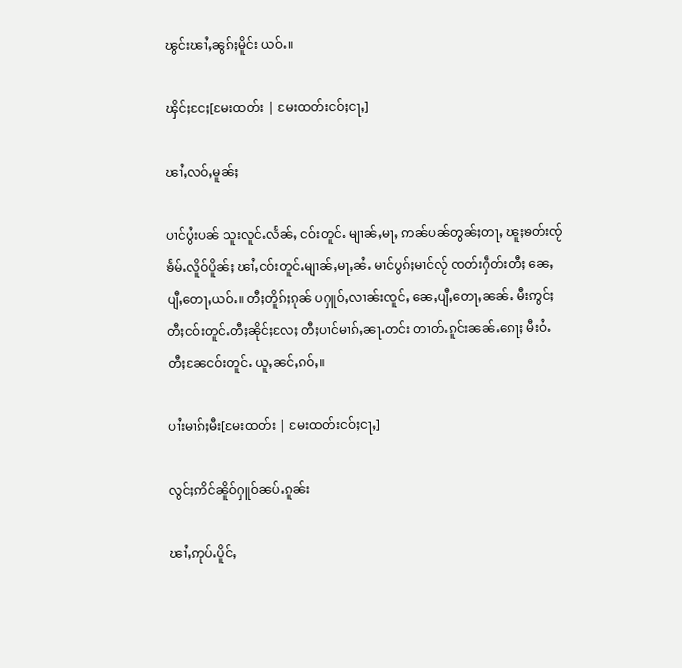ၽွင်းၽၢႆႇၼွၵ်ႈမိူင်း ယဝ်ႉ။

ၾိင်ႈငႄႈ[မႄးထတ်း | မႄးထတ်းငဝ်ႈငႃႇ]

ၽၢႆႇလဝ်ႇမူၼ်ႈ

ပၢင်ပွႆးပၼ် သူးလူင်ႉလႅၼ်ႇ ငဝ်းတူင်ႉ မျၢၼ်ႇမႃႇ ဢၼ်ပၼ်တွၼ်ႈတႃႇ ၽူႈၶတ်းၸႂ်ၶႅမ်ႉလိူဝ်ပိူၼ်ႈ ၽၢႆႇငဝ်းတူင်ႉမျၢၼ်ႇမႃႇၼႆႉ မၢင်ပွၵ်ႈမၢင်လႂ် ၸတ်းႁဵတ်းတီႈ ၼေႇပျီႇတေႃႇယဝ်ႉ။ တီႈတိူၵ်ႈၵုၼ် ပႁူဝ်ႇလၢၼ်းၸူင်ႇ ၼေႇပျီႇတေႃႇၼၼ်ႉ မီးဢွင်ႈတီႈငဝ်းတူင်ႉတီႈၼိုင်ႈလႄႈ တီႈပၢင်မၢၵ်ႇၼႃႉတင်း တၢတ်ႉၵူင်းၼၼ်ႉၵေႃႈ မီးဝႆႉတီႈၼႄငဝ်းတူင်ႉ ယူႇၼင်ႇၵဝ်ႇ။

ပၢႆးမၢၵ်ႈမီး[မႄးထတ်း | မႄးထတ်းငဝ်ႈငႃႇ]

လွင်ႈဢိင်ၼိူဝ်ႁူဝ်ၼပ်ႉၵူၼ်း

ၽၢႆႇဢုပ်ႉပိူင်ႇ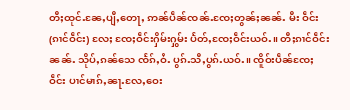တီႈထုင်ႉၼႄႇပျီႇတေႃႇ ဢၼ်ပဵၼ်ၸၼ်ႉၸႄႈတွၼ်ႈၼၼ်ႉ မီး ဝဵင်း (ၵၢင်ဝဵင်း) လႄႈ ၸႄႈဝဵင်းႁိမ်းႁွမ်း ပႅတ်ႇၸႄႈဝဵင်းယဝ်ႉ။ တီႈၵၢင်ဝဵင်းၼၼ်ႉ သိုပ်ႇၵၼ်သေ ၸႅၵ်ႇဝႆႉ ပွၵ်ႉသီႇပွၵ်ႉယဝ်ႉ။ ၸိူဝ်းပဵၼ်ၸႄႈဝဵင်း ပၢင်မၢၵ်ႇၼႃႉလႄႇဝေး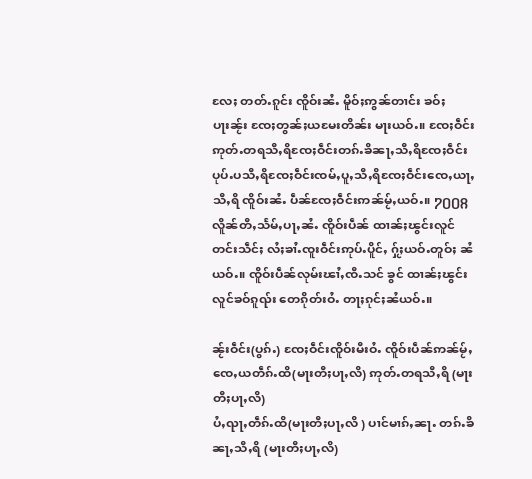လႄႈ တတ်ႉၵူင်း ၸိူဝ်းၼႆႉ မိူဝ်ႈဢွၼ်တၢင်း ၶဝ်ႈပႃးၼႂ်း ၸႄႈတွၼ်ႈယမႄးတိၼ်း မႃးယဝ်ႉ။ ၸႄႈဝဵင်းဢုတ်ႉတရသီႇရိၸႄႈဝဵင်းတၵ်ႉၶိၼႃႇသီႇရိၸႄႈဝဵင်းပုပ်ႉပသီႇရိၸႄႈဝဵင်းၸမ်ႇပူႇသီႇရိၸႄႈဝဵင်းၸေႇယႃႇသီႇရိ ၸိူဝ်းၼႆႉ ပဵၼ်ၸႄႈဝဵင်းဢၼ်မႂ်ႇယဝ်ႉ။ ႒႐႐႙ လိူၼ်တီႇသႅမ်ႇပႃႇၼႆႉ ၸိူဝ်းပဵၼ် ထၢၼ်ႈၽွင်းလူင်တင်းသဵင်ႈ လႆႈၶၢႆႉၸူးဝဵင်းဢုပ်ႉပိူင်ႇ ႁႂ်ႈယဝ်ႉတူဝ်ႈ ၼႆယဝ်ႉ။ ၸိူဝ်းပဵၼ်လုမ်းၽၢႆႇၸီႉသင် ၶွင် ထၢၼ်ႈၽွင်းလူင်ၶဝ်ၵူၺ်း တေၵိုတ်းဝႆႉ တႃႈၵုင်ႈၼႆယဝ်ႉ။

ၼႂ်းဝဵင်း(ပွၵ်ႉ) ၸႄႈဝဵင်းၸိူဝ်းမီးဝႆႉ ၸိူဝ်းပဵၼ်ဢၼ်မႂ်ႇ
ၸေႇယတဵၵ်ႉထိ(မႃးတီႈပႃႇလိ) ဢုတ်ႉတရသီႇရိ (မႃးတီႈပႃႇလိ)
ပႆႇၺႃႇတဵၵ်ႉထိ(မႃးတီႈပႃႇလိ ) ပၢင်မၢၵ်ႇၼႃႉ တၵ်ႉၶိၼႃႇသီႇရိ (မႃးတီႈပႃႇလိ)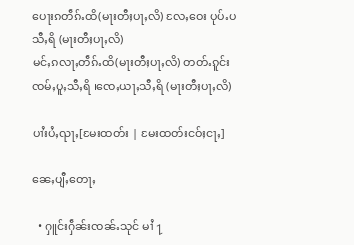ပေႃးၵတဵၵ်ႉထိ(မႃးတီႈပႃႇလိ) လႄႇဝေး ပုပ်ႉပသီႇရိ (မႃးတီႈပႃႇလိ)
မင်ႇၵလႃႇတဵၵ်ႉထိ(မႃးတီႈပႃႇလိ) တတ်ႉၵူင်း ၸမ်ႇပူႇသီႇရိ ၊ၸေႇယႃႇသီႇရိ (မႃးတီႈပႃႇလိ)

ပၢႆးပႆႇၺႃႇ[မႄးထတ်း | မႄးထတ်းငဝ်ႈငႃႇ]

ၼေႇပျီႇတေႃႇ

  • ႁူင်းႁဵၼ်းၸၼ်ႉသုင် မၢႆ ႑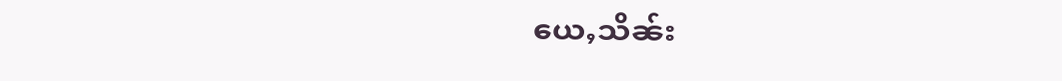ယေႇသိၼ်း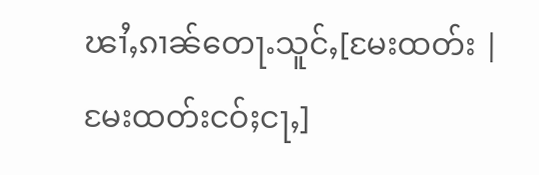ၽၢႆႇၵၢၼ်တေႃႉသူင်ႇ[မႄးထတ်း | မႄးထတ်းငဝ်ႈငႃႇ]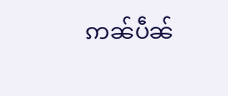ဢၼ်ပဵၼ်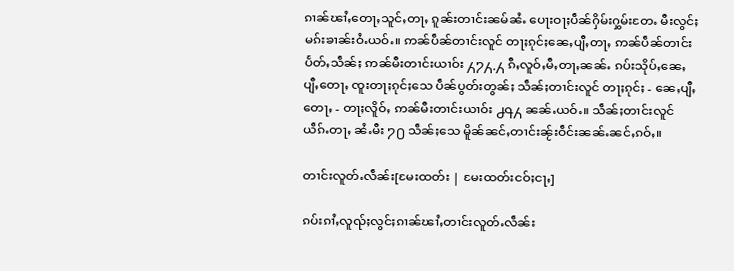ၵၢၼ်ၽၢႆႇတေႃႇသူင်ႇတႃႇ ၵူၼ်းတၢင်းၼမ်ၼႆႉ ပေႃးဝႃႈပဵၼ်ႁိမ်းႁွမ်းတႄႉ မီးလွင်ႈမၵ်းၶၢၼ်းဝႆႉယဝ်ႉ။ ဢၼ်ပဵၼ်တၢင်းလူင် တႃႈၵုင်ႈၼေႇပျီႇတႃႇ ဢၼ်ပဵၼ်တၢင်းပႅတ်ႇသဵၼ်ႈ ဢၼ်မီးတၢင်းယၢဝ်း ႓႒႓.႓ ၵီႇလူဝ်ႇမီႇတႃႇၼၼ်ႉ ၵပ်းသိုပ်ႇၼေႇပျီႇတေႃႇ ၸူးတႃႈၵုင်ႈသေ ပဵၼ်ပွတ်းတွၼ်ႈ သဵၼ်ႈတၢင်းလူင် တႃႈၵုင်ႈ - ၼေႇပျီႇတေႃႇ - တႃႈလိူဝ်ႇ ဢၼ်မီးတၢင်းယၢဝ်း ႕႖႓ ၼၼ်ႉယဝ်ႉ။ သဵၼ်ႈတၢင်းလူင်ယဵၵ်ႉတႃႇ ၼႆႉမီး ႒႐ သဵၼ်ႈသေ မိူၼ်ၼင်ႇတၢင်းၼႂ်းဝဵင်းၼၼ်ႉၼင်ႇၵဝ်ႇ။

တၢင်းလူတ်ႉလဵၼ်း[မႄးထတ်း | မႄးထတ်းငဝ်ႈငႃႇ]

ၵပ်းၵၢႆႇလူၺ်ႈလွင်ႈၵၢၼ်ၽၢႆႇတၢင်းလူတ်ႉလဵၼ်း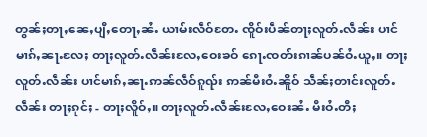တွၼ်ႈတႃႇၼေႇပျီႇတေႃႇၼႆႉ ယၢမ်းလဵဝ်တႄႉ ၸိူဝ်းပဵၼ်တႃႈလူတ်ႉလဵၼ်း ပၢင်မၢၵ်ႇၼႃႉလႄႈ တႃႈလူတ်ႉလဵၼ်းလႄႇဝေးၶဝ် ၵေႃႉၸတ်းၵၢၼ်ပၼ်ဝႆႉယူႇ။ တႃႈလူတ်ႉလဵၼ်း ပၢင်မၢၵ်ႇၼႃႉဢၼ်လဵဝ်ၵူၺ်း ဢၼ်မီးဝႆႉၼိူဝ် သဵၼ်ႈတၢင်းလူတ်ႉလဵၼ်း တႃႈၵုင်ႈ - တႃႈလိူဝ်ႇ။ တႃႈလူတ်ႉလဵၼ်းလႄႇဝေးၼႆႉ မီးဝႆႉတီႈ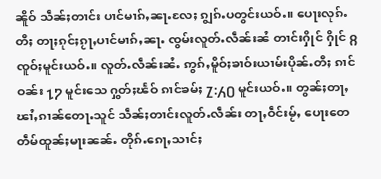ၼိူဝ် သဵၼ်ႈတၢင်း ပၢင်မၢၵ်ႇၼႃႉလႄႈ ၵျွၵ်ႉပတွင်းယဝ်ႉ။ ပေႃးလုၵ်ႉတီႈ တႃႈၵုင်ႈၵႂႃႇပၢင်မၢၵ်ႇၼႃႉ ၸွမ်းလူတ်ႉလဵၼ်းၼႆ တၢင်းႁိုင် ႁိုင် ႙ ၸူဝ်ႈမူင်းယဝ်ႉ။ လူတ်ႉလဵၼ်းၼႆႉ ဢွၵ်ႇမိူဝ်ႈၶၢဝ်းယၢမ်းပိုၼ်ႉတီႈ ၵၢင်ဝၼ်း ႑႒ မူင်းသေ ႁွတ်ႈၽႅဝ် ၵၢင်ၶမ်ႈ ႗:႓႐ မူင်းယဝ်ႉ။ တွၼ်ႈတႃႇၽၢႆႇၵၢၼ်တေႃႉသူင် သဵၼ်ႈတၢင်းလူတ်ႉလဵၼ်း တႃႇဝဵင်းမႂ်ႇ ပေႃးတေတဵမ်ထူၼ်ႈမႃးၼၼ်ႉ တိုၵ်ႉၵေႃႇသၢင်ႈ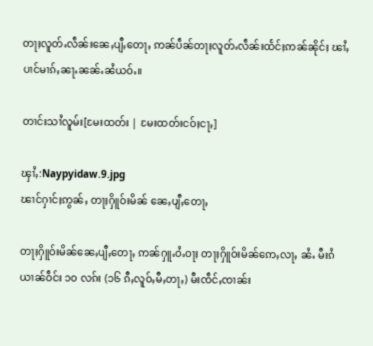တႃႈလူတ်ႉလဵၼ်းၼေႇပျီႇတေႃႇ ဢၼ်ပဵၼ်တႃႈလူတ်ႉလဵၼ်းထႅင်ႈဢၼ်ၼိုင်ႈ ၽၢႆႇပၢင်မၢၵ်ႇၼႃႉၼၼ်ႉၼႆယဝ်ႉ။

တၢင်းသၢႆလူမ်း[မႄးထတ်း | မႄးထတ်းငဝ်ႈငႃႇ]

ၾၢႆႇ:Naypyidaw.9.jpg
ၽၢင်ႁၢင်ႈဢွၼ်ႇ တႃႈႁိူဝ်းမိၼ် ၼေႇပျီႇတေႃႇ

တႃႈႁိူဝ်းမိၼ်ၼေႇပျီႇတေႃႇ ဢၼ်ႁူႉဝႆႉဝႃႈ တႃႈႁိူဝ်းမိၼ်ဢေႇလႃႇ ၼႆႉ မီးၵႆယၢၼ်ဝဵင်း ၁၀ လၵ်း (၁၆ ၵီႇလူဝ်ႇမီႇတႃႇ) မီးၸဵင်ႇၸၢၼ်း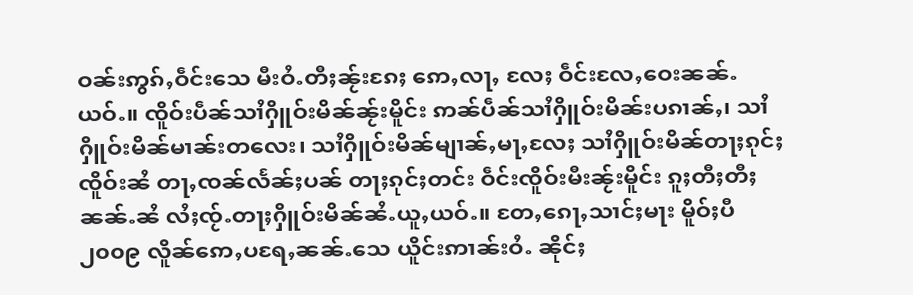ဝၼ်းဢွၵ်ႇဝဵင်းသေ မီးဝႆႉတီႈၼႂ်းၵႄႈ ဢေႇလႃႇ လႄႈ ဝဵင်းလႄႇဝေးၼၼ်ႉယဝ်ႉ။ ၸိူဝ်းပဵၼ်သၢႆႁိူဝ်းမိၼ်ၼႂ်းမိူင်း ဢၼ်ပဵၼ်သၢႆႁိူဝ်းမိၼ်းပၵၢၼ်ႇ၊ သၢႆႁိူဝ်းမိၼ်မၢၼ်းတလေး၊ သၢႆႁိူဝ်းမိၼ်မျၢၼ်ႇမႃႇလႄႈ သၢႆႁိူဝ်းမိၼ်တႃႈၵုင်ႈၸိူဝ်းၼႆ တႃႇၸၼ်လႅၼ်ႈပၼ် တႃႈၵုင်ႈတင်း ဝဵင်းၸိူဝ်းမီးၼႂ်းမိူင်း ၵူႈတီႈတီႈၼၼ်ႉၼႆ လႆႈၸႂ်ႉတႃႈႁိူဝ်းမိၼ်ၼႆႉယူႇယဝ်ႉ။ တႄႇၵေႃႇသၢင်ႈမႃး မိူဝ်ႈပီ ၂၀၀၉ လိူၼ်ဢေႇပရႄႇၼၼ်ႉသေ ယိူင်းဢၢၼ်းဝႆႉ ၼိုင်ႈ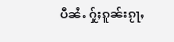ပီၼႆႉ ႁႂ်ႈၵူၼ်းၵႂႃႇ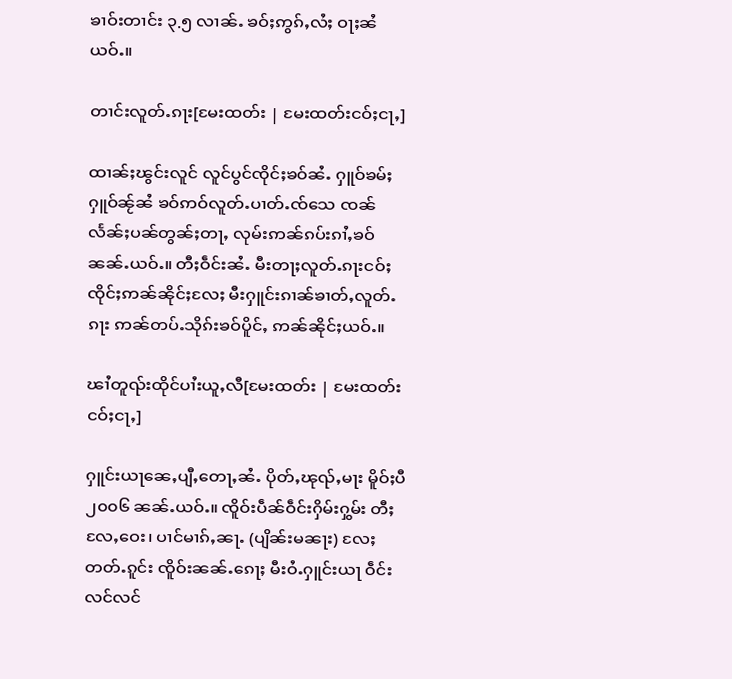ၶၢဝ်းတၢင်း ၃.၅ လၢၼ်ႉ ၶဝ်ႈဢွၵ်ႇလႆႈ ဝႃႈၼႆယဝ်ႉ။

တၢင်းလူတ်ႉၵႃး[မႄးထတ်း | မႄးထတ်းငဝ်ႈငႃႇ]

ထၢၼ်ႈၽွင်းလူင် လူင်ပွင်ၸိုင်ႈၶဝ်ၼႆႉ ႁူဝ်ၶမ်ႈႁူဝ်ၼႂ်ၼႆ ၶဝ်ဢဝ်လူတ်ႉပၢတ်ႉၸ်သေ ၸၼ်လႅၼ်ႈပၼ်တွၼ်ႈတႃႇ လုမ်းဢၼ်ၵပ်းၵၢႆႇၶဝ်ၼၼ်ႉယဝ်ႉ။ တီႈဝဵင်းၼႆႉ မီးတႃႈလူတ်ႉၵႃးငဝ်ႈၸိုင်ႈဢၼ်ၼိုင်ႈလႄႈ မီးႁူင်းၵၢၼ်ၶၢတ်ႇလူတ်ႉၵႃး ဢၼ်တပ်ႉသိုၵ်းၶဝ်ပိူင်ႇ ဢၼ်ၼိုင်ႈယဝ်ႉ။

ၽၢႆတူၺ်းထိုင်ပၢႆးယူႇလီ[မႄးထတ်း | မႄးထတ်းငဝ်ႈငႃႇ]

ႁူင်းယႃၼေႇပျီႇတေႃႇၼႆႉ ပိုတ်ႇၽုၺ်ႇမႃး မိူဝ်ႈပီ ၂၀၀၆ ၼၼ်ႉယဝ်ႉ။ ၸိူဝ်းပဵၼ်ဝဵင်းႁိမ်းႁွမ်း တီႈ လႄႇဝေး၊ ပၢင်မၢၵ်ႇၼႃႉ (ပျိၼ်းမၼႃး) လႄႈ တတ်ႉၵူင်း ၸိူဝ်းၼၼ်ႉၵေႃႈ မီးဝႆႉႁူင်းယႃ ဝဵင်းလင်လင်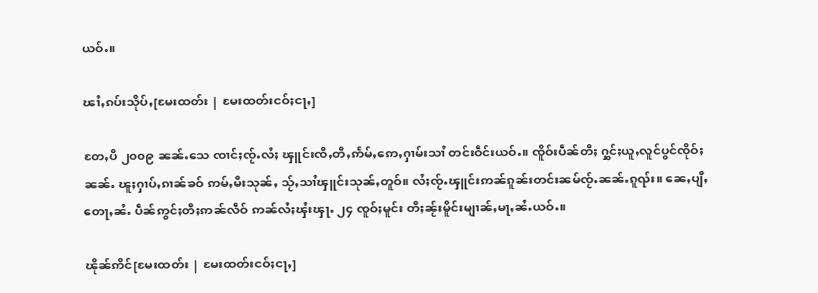ယဝ်ႉ။

ၽၢႆႇၵပ်းသိုပ်ႇ[မႄးထတ်း | မႄးထတ်းငဝ်ႈငႃႇ]

တႄႇပီ ၂၀၀၉ ၼၼ်ႉသေ ၸၢင်ႈၸႂ်ႉလႆႈ ၾူင်းၸီႇတီႇဢႅမ်ႇဢေႇႁၢမ်းသၢႆ တင်းဝဵင်းယဝ်ႉ။ ၸိူဝ်းပဵၼ်တီႈ ႁွင်ႈယူႇလူင်ပွင်ၸိုဝ်ႈၼၼ်ႉ ၽူႈႁၢပ်ႇၵၢၼ်ၶဝ် ဢမ်ႇမီးသုၼ်ႇ သႂ်ႇသၢႆၾူင်းသုၼ်ႇတူဝ်။ လႆႈၸႂ်ႉၾူင်းဢၼ်ၵူၼ်းတင်းၼမ်ၸႂ်ႉၼၼ်ႉၵူၺ်း။ ၼေႇပျီႇတေႃႇၼႆႉ ပဵၼ်ဢွင်ႈတီႈဢၼ်လဵဝ် ဢၼ်လႆႈၾႆးၾႃႉ ၂၄ ၸူဝ်ႈမူင်း တီႈၼႂ်းမိူင်းမျၢၼ်ႇမႃႇၼႆႉယဝ်ႉ။

ၽိုၼ်ဢိင်[မႄးထတ်း | မႄးထတ်းငဝ်ႈငႃႇ]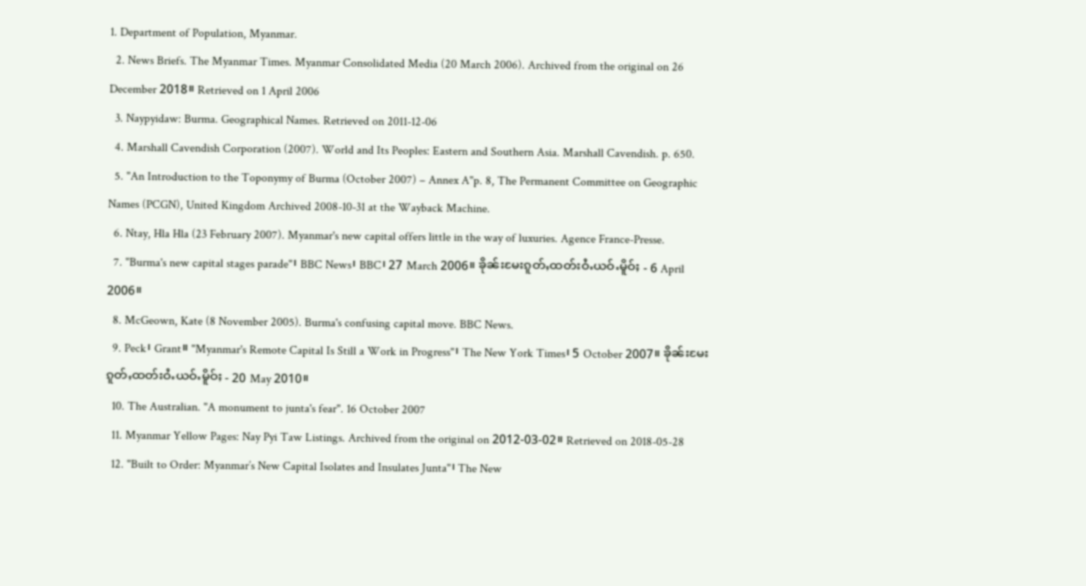1. Department of Population, Myanmar.
  2. News Briefs. The Myanmar Times. Myanmar Consolidated Media (20 March 2006). Archived from the original on 26 December 2018။ Retrieved on 1 April 2006
  3. Naypyidaw: Burma. Geographical Names. Retrieved on 2011-12-06
  4. Marshall Cavendish Corporation (2007). World and Its Peoples: Eastern and Southern Asia. Marshall Cavendish. p. 650.
  5. "An Introduction to the Toponymy of Burma (October 2007) – Annex A"p. 8, The Permanent Committee on Geographic Names (PCGN), United Kingdom Archived 2008-10-31 at the Wayback Machine.
  6. Ntay, Hla Hla (23 February 2007). Myanmar's new capital offers little in the way of luxuries. Agence France-Presse.
  7. "Burma's new capital stages parade"၊ BBC News၊ BBC၊ 27 March 2006။ ၶိုၼ်းမႄးၵူတ်ႇထတ်းဝႆႉယဝ်ႉမိူဝ်ႈ - 6 April 2006။
  8. McGeown, Kate (8 November 2005). Burma's confusing capital move. BBC News.
  9. Peck၊ Grant။ "Myanmar's Remote Capital Is Still a Work in Progress"၊ The New York Times၊ 5 October 2007။ ၶိုၼ်းမႄးၵူတ်ႇထတ်းဝႆႉယဝ်ႉမိူဝ်ႈ - 20 May 2010။
  10. The Australian. "A monument to junta's fear". 16 October 2007
  11. Myanmar Yellow Pages: Nay Pyi Taw Listings. Archived from the original on 2012-03-02။ Retrieved on 2018-05-28
  12. "Built to Order: Myanmar’s New Capital Isolates and Insulates Junta"၊ The New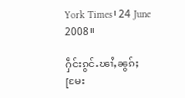York Times၊ 24 June 2008။

ႁဵင်းၵွင်ႉၽၢႆႇၼွၵ်ႈ[မႄး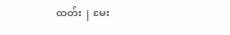ထတ်း | မႄး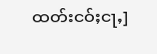ထတ်းငဝ်ႈငႃႇ]